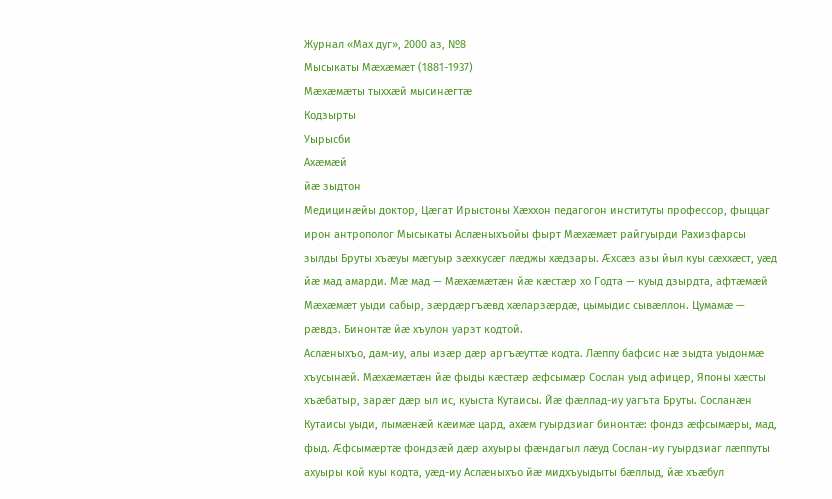Журнал «Мах дуг», 2000 аз, №8
Мысыкаты Мæхæмæт (1881-1937)
Мæхæмæты тыххæй мысинæгтæ
Кодзырты
Уырысби
Ахæмæй
йæ зыдтон
Медицинæйы доктор, Цæгат Ирыстоны Хæххон педагогон институты профессор, фыццаг ирон антрополог Мысыкаты Аслæныхъойы фырт Мæхæмæт райгуырди Рахизфарсы зылды Бруты хъæуы мæгуыр зæхкусæг лæджы хæдзары. Æхсæз азы йыл куы сæххæст, уæд йæ мад амарди. Мæ мад — Мæхæмæтæн йæ кæстæр хо Годта — куыд дзырдта, афтæмæй Мæхæмæт уыди сабыр, зæрдæргъæвд хæларзæрдæ, цымыдис сывæллон. Цумамæ — рæвдз. Бинонтæ йæ хъулон уарзт кодтой.
Аслæныхъо, дам-иу, алы изæр дæр аргъæуттæ кодта. Лæппу бафсис нæ зыдта уыдонмæ хъусынæй. Мæхæмæтæн йæ фыды кæстæр æфсымæр Сослан уыд афицер, Японы хæсты хъæбатыр, зарæг дæр ыл ис, куыста Кутаисы. Йæ фæллад-иу уагъта Бруты. Сосланæн Кутаисы уыди, лымæнæй кæимæ цард, ахæм гуырдзиаг бинонтæ: фондз æфсымæры, мад, фыд. Æфсымæртæ фондзæй дæр ахуыры фæндагыл лæуд Сослан-иу гуырдзиаг лæппуты ахуыры кой куы кодта, уæд-иу Аслæныхъо йæ мидхъуыдыты бæллыд, йæ хъæбул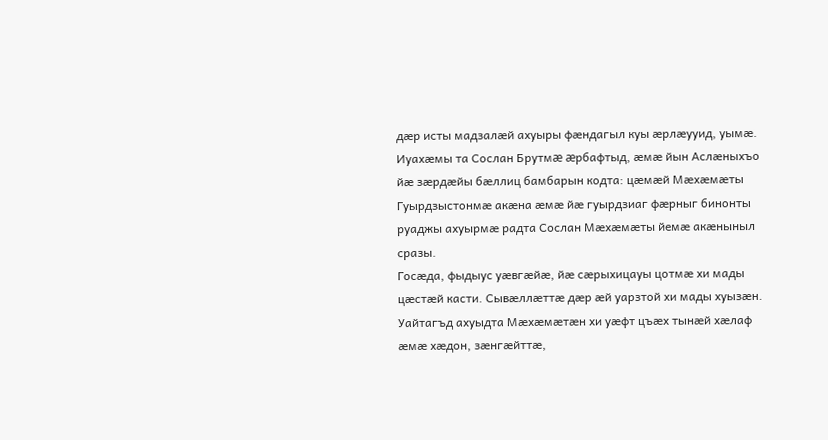дæр исты мадзалæй ахуыры фæндагыл куы æрлæууид, уымæ. Иуахæмы та Сослан Брутмæ æрбафтыд, æмæ йын Аслæныхъо йæ зæрдæйы бæллиц бамбарын кодта: цæмæй Мæхæмæты Гуырдзыстонмæ акæна æмæ йæ гуырдзиаг фæрныг бинонты руаджы ахуырмæ радта Сослан Мæхæмæты йемæ акæныныл сразы.
Госæда, фыдыус уæвгæйæ, йæ сæрыхицауы цотмæ хи мады цæстæй касти. Сывæллæттæ дæр æй уарзтой хи мады хуызæн. Уайтагъд ахуыдта Мæхæмæтæн хи уæфт цъæх тынæй хæлаф æмæ хæдон, зæнгæйттæ,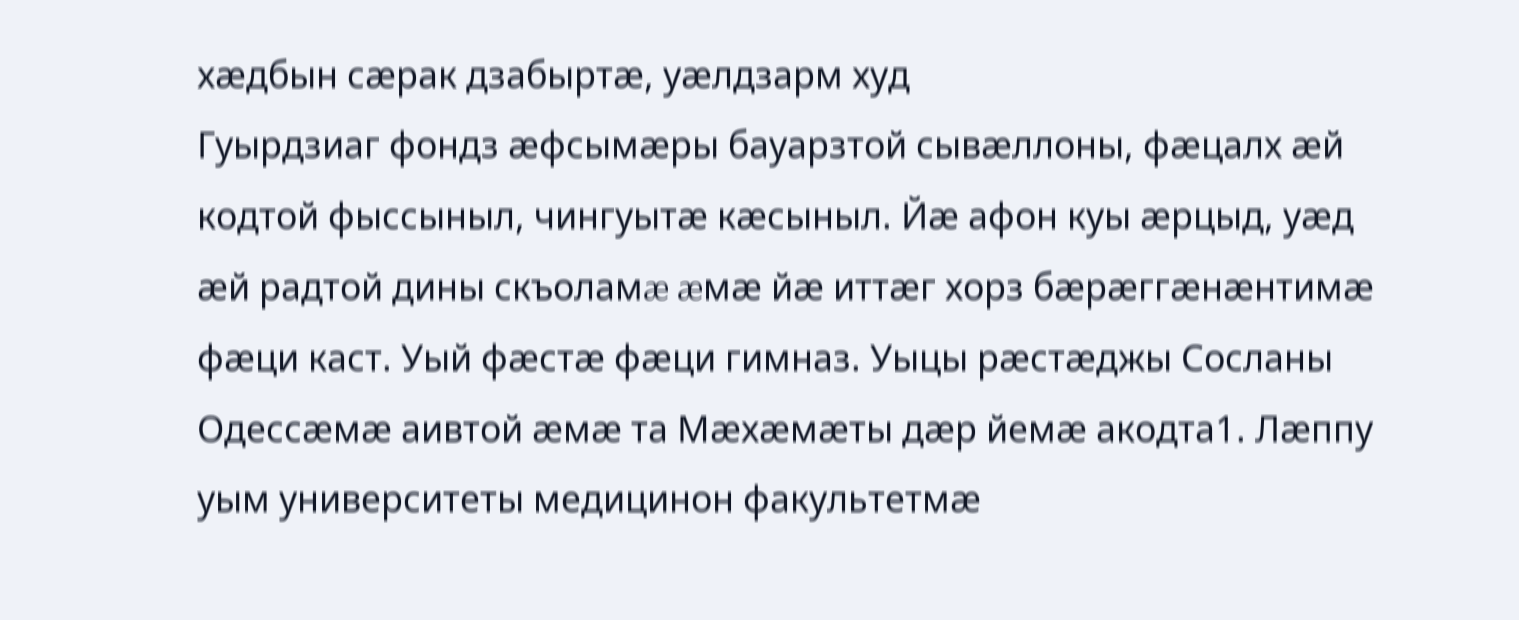хæдбын сæрак дзабыртæ, уæлдзарм худ
Гуырдзиаг фондз æфсымæры бауарзтой сывæллоны, фæцалх æй кодтой фыссыныл, чингуытæ кæсыныл. Йæ афон куы æрцыд, уæд æй радтой дины скъоламæ æмæ йæ иттæг хорз бæрæггæнæнтимæ фæци каст. Уый фæстæ фæци гимназ. Уыцы рæстæджы Сосланы Одессæмæ аивтой æмæ та Мæхæмæты дæр йемæ акодта1. Лæппу уым университеты медицинон факультетмæ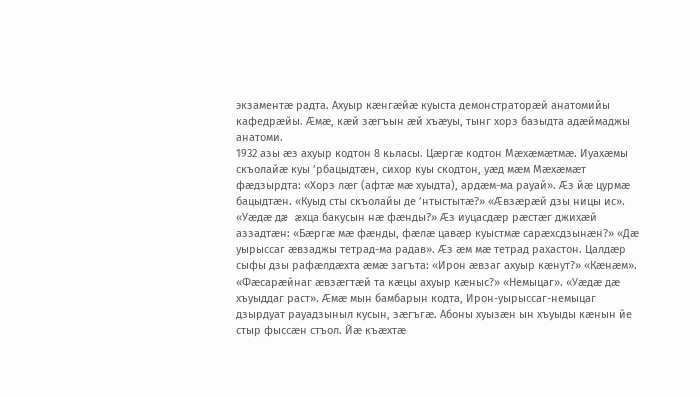экзаментæ радта. Ахуыр кæнгæйæ куыста демонстраторæй анатомийы кафедрæйы. Æмæ, кæй зæгъын æй хъæуы, тынг хорз базыдта адæймаджы анатоми.
1932 азы æз ахуыр кодтон 8 кьласы. Цæргæ кодтон Мæхæмæтмæ. Иуахæмы скъолайæ куы ’рбацыдтæн, сихор куы скодтон, уæд мæм Мæхæмæт фæдзырдта: «Хорз лæг (афтæ мæ хуыдта), ардæм-ма рауай». Æз йæ цурмæ бацыдтæн. «Куыд сты скъолайы де ’нтыстытæ?» «Æвзæрæй дзы ницы ис». «Уæдæ дæ æхца бакусын нæ фæнды?» Æз иуцасдæр рæстæг джихæй аззадтæн: «Бæргæ мæ фæнды, фæлæ цавæр куыстмæ сарæхсдзынæн?» «Дæ уырыссаг æвзаджы тетрад-ма радав». Æз æм мæ тетрад рахастон. Цалдæр сыфы дзы рафæлдæхта æмæ загъта: «Ирон æвзаг ахуыр кæнут?» «Кæнæм». «Фæсарæйнаг æвзæгтæй та кæцы ахуыр кæныс?» «Немыцаг». «Уæдæ дæ хъуыддаг раст». Æмæ мын бамбарын кодта, Ирон-уырыссаг-немыцаг дзырдуат рауадзыныл кусын, зæгъгæ. Абоны хуызæн ын хъуыды кæнын йе стыр фыссæн стъол. Йæ къæхтæ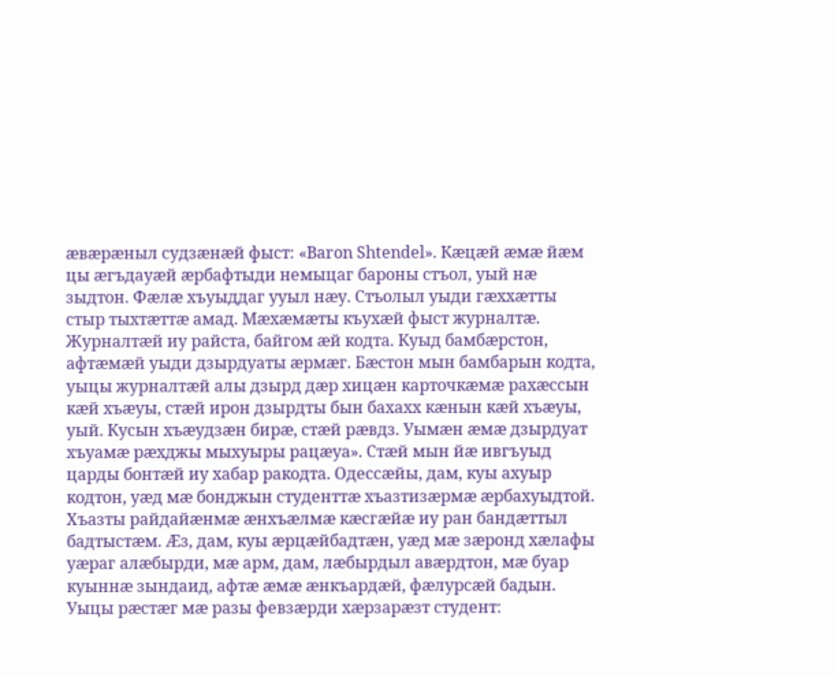æвæрæныл судзæнæй фыст: «Baron Shtendel». Кæцæй æмæ йæм цы æгъдауæй æрбафтыди немыцаг бароны стъол, уый нæ зыдтон. Фæлæ хъуыддаг ууыл нæу. Стъолыл уыди гæххæтты стыр тыхтæттæ амад. Мæхæмæты къухæй фыст журналтæ. Журналтæй иу райста, байгом æй кодта. Куыд бамбæрстон, афтæмæй уыди дзырдуаты æрмæг. Бæстон мын бамбарын кодта, уыцы журналтæй алы дзырд дæр хицæн карточкæмæ рахæссын кæй хъæуы, стæй ирон дзырдты бын бахахх кæнын кæй хъæуы, уый. Кусын хъæудзæн бирæ, стæй рæвдз. Уымæн æмæ дзырдуат хъуамæ рæхджы мыхуыры рацæуа». Стæй мын йæ ивгъуыд царды бонтæй иу хабар ракодта. Одессæйы, дам, куы ахуыр кодтон, уæд мæ бонджын студенттæ хъазтизæрмæ æрбахуыдтой. Хъазты райдайæнмæ æнхъæлмæ кæсгæйæ иу ран бандæттыл бадтыстæм. Æз, дам, куы æрцæйбадтæн, уæд мæ зæронд хæлафы уæраг алæбырди, мæ арм, дам, лæбырдыл авæрдтон, мæ буар куыннæ зындаид, афтæ æмæ æнкъардæй, фæлурсæй бадын. Уыцы рæстæг мæ разы февзæрди хæрзарæзт студент: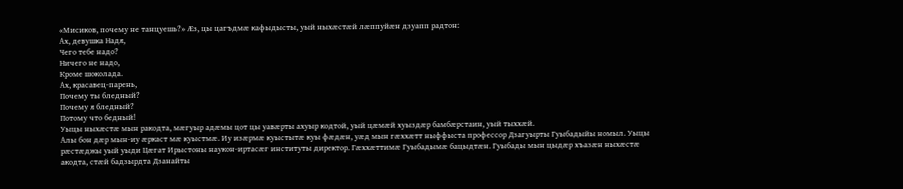«Мисиков, почему не танцуешь?» Æз, цы цагъдмæ кафыдысты, уый ныхæстæй лæппуйæн дзуапп радтон:
Ах, девушка Надя,
Чего тебе надо?
Ничего не надо,
Кроме шоколада.
Ах, красавец-парень,
Почему ты бледный?
Почему я бледный?
Потому что бедный!
Уыцы ныхæстæ мын ракодта, мæгуыр адæмы цот цы уавæрты ахуыр кодтой, уый цæмæй хуыздæр бамбæрстаин, уый тыххæй.
Алы бон дæр мын-иу æркаст мæ куыстмæ. Иу изæрмæ куыстытæ куы фæдæн, уæд мын гæххæтт ныффыста профессор Дзагуырты Гуыбадыйы номыл. Уыцы рæстæджы уый уыди Цæгат Ирыстоны наукон-иртасæг институты директор. Гæххæттимæ Гуыбадымæ бацыдтæн. Гуыбады мын цыдæр хъазæн ныхæстæ акодта, стæй бадзырдта Дзанайты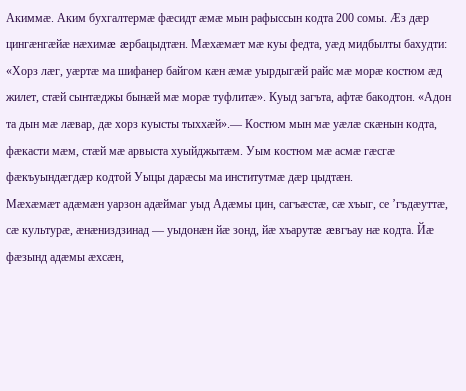Акиммæ. Аким бухгалтермæ фæсидт æмæ мын рафыссын кодта 200 сомы. Æз дæр цингæнгæйæ нæхимæ æрбацыдтæн. Мæхæмæт мæ куы федта, уæд мидбылты бахудти: «Хорз лæг, уæртæ ма шифанер байгом кæн æмæ уырдыгæй райс мæ морæ костюм æд жилет, стæй сынтæджы бынæй мæ морæ туфлитæ». Куыд загъта, афтæ бакодтон. «Адон та дын мæ лæвар, дæ хорз куысты тыххæй».— Костюм мын мæ уæлæ скæнын кодта, фæкасти мæм, стæй мæ арвыста хуыйджытæм. Уым костюм мæ асмæ гæсгæ фæкъуындæгдæр кодтой Уыцы дарæсы ма институтмæ дæр цыдтæн.
Мæхæмæт адæмæн уарзон адæймаг уыд Адæмы цин, сагъæстæ, сæ хъыг, се ’гъдæуттæ, сæ культурæ, æнæниздзинад — уыдонæн йæ зонд, йæ хъарутæ æвгъау нæ кодта. Йæ фæзынд адæмы æхсæн,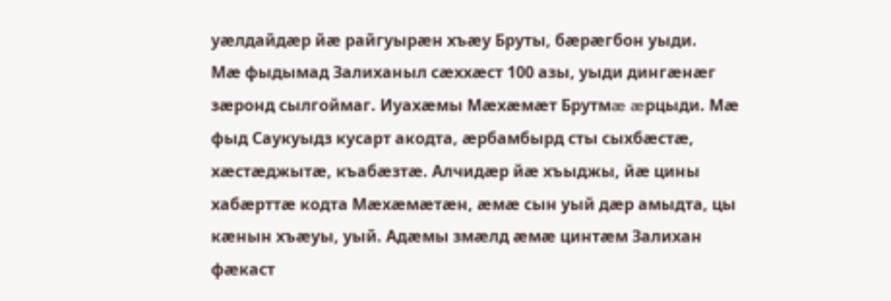уæлдайдæр йæ райгуырæн хъæу Бруты, бæрæгбон уыди.
Мæ фыдымад Залиханыл сæххæст 100 азы, уыди дингæнæг зæронд сылгоймаг. Иуахæмы Мæхæмæт Брутмæ æрцыди. Мæ фыд Саукуыдз кусарт акодта, æрбамбырд сты сыхбæстæ, хæстæджытæ, къабæзтæ. Алчидæр йæ хъыджы, йæ цины хабæрттæ кодта Мæхæмæтæн, æмæ сын уый дæр амыдта, цы кæнын хъæуы, уый. Адæмы змæлд æмæ цинтæм Залихан фæкаст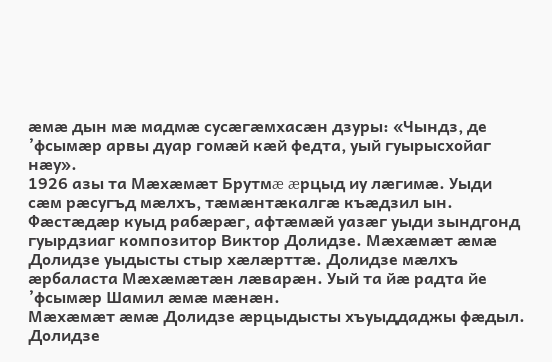æмæ дын мæ мадмæ сусæгæмхасæн дзуры: «Чындз, де ’фсымæр арвы дуар гомæй кæй федта, уый гуырысхойаг нæу».
1926 азы та Мæхæмæт Брутмæ æрцыд иу лæгимæ. Уыди сæм рæсугъд мæлхъ, тæмæнтæкалгæ къæдзил ын. Фæстæдæр куыд рабæрæг, афтæмæй уазæг уыди зындгонд гуырдзиаг композитор Виктор Долидзе. Мæхæмæт æмæ Долидзе уыдысты стыр хæлæрттæ. Долидзе мæлхъ æрбаласта Мæхæмæтæн лæварæн. Уый та йæ радта йе ’фсымæр Шамил æмæ мæнæн.
Мæхæмæт æмæ Долидзе æрцыдысты хъуыддаджы фæдыл. Долидзе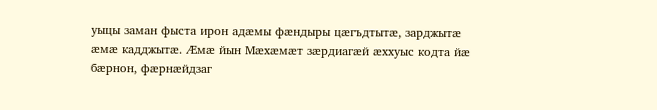уыцы заман фыста ирон адæмы фæндыры цæгъдтытæ, зарджытæ æмæ кадджытæ. Æмæ йын Мæхæмæт зæрдиагæй æххуыс кодта йæ бæрнон, фæрнæйдзаг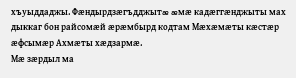хъуыддаджы. Фæндырдзæгъдджытæ æмæ кадæггæнджыты мах дыккаг бон райсомæй æрæмбырд кодтам Мæхæмæты кæстæр æфсымæр Ахмæты хæдзармæ.
Мæ зæрдыл ма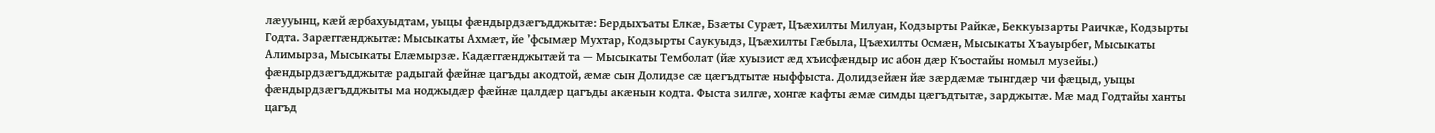лæууынц, кæй æрбахуыдтам, уыцы фæндырдзæгъдджытæ: Бердыхъаты Елкæ, Бзæты Сурæт, Цъæхилты Милуан, Кодзырты Райкæ, Беккуызарты Раичкæ, Кодзырты Годта. Зарæггæнджытæ: Мысыкаты Ахмæт, йе ’фсымæр Мухтар, Кодзырты Саукуыдз, Цъæхилты Гæбыла, Цъæхилты Осмæн, Мысыкаты Хъауырбег, Мысыкаты Алимырза, Мысыкаты Елæмырзæ. Кадæггæнджытæй та — Мысыкаты Темболат (йæ хуызист æд хъисфæндыр ис абон дæр Къостайы номыл музейы.) фæндырдзæгъдджытæ радыгай фæйнæ цагъды акодтой, æмæ сын Долидзе сæ цæгъдтытæ ныффыста. Долидзейæн йæ зæрдæмæ тынгдæр чи фæцыд, уыцы фæндырдзæгъдджыты ма ноджыдæр фæйнæ цалдæр цагъды акæнын кодта. Фыста зилгæ, хонгæ кафты æмæ симды цæгъдтытæ, зарджытæ. Мæ мад Годтайы ханты цагъд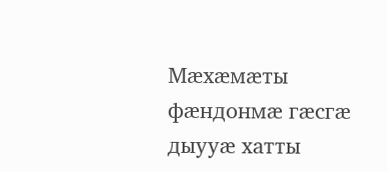Мæхæмæты фæндонмæ гæсгæ дыууæ хатты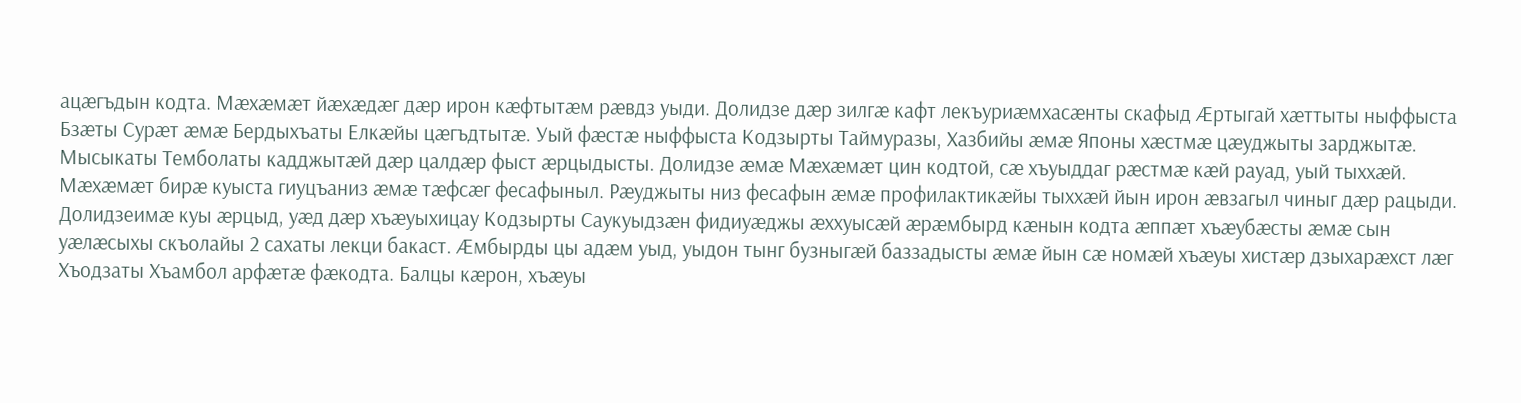ацæгъдын кодта. Мæхæмæт йæхæдæг дæр ирон кæфтытæм рæвдз уыди. Долидзе дæр зилгæ кафт лекъуриæмхасæнты скафыд Æртыгай хæттыты ныффыста Бзæты Сурæт æмæ Бердыхъаты Елкæйы цæгъдтытæ. Уый фæстæ ныффыста Кодзырты Таймуразы, Хазбийы æмæ Японы хæстмæ цæуджыты зарджытæ. Мысыкаты Темболаты кадджытæй дæр цалдæр фыст æрцыдысты. Долидзе æмæ Мæхæмæт цин кодтой, сæ хъуыддаг рæстмæ кæй рауад, уый тыххæй.
Мæхæмæт бирæ куыста гиуцъаниз æмæ тæфсæг фесафыныл. Рæуджыты низ фесафын æмæ профилактикæйы тыххæй йын ирон æвзагыл чиныг дæр рацыди. Долидзеимæ куы æрцыд, уæд дæр хъæуыхицау Кодзырты Саукуыдзæн фидиуæджы æххуысæй æрæмбырд кæнын кодта æппæт хъæубæсты æмæ сын уæлæсыхы скъолайы 2 сахаты лекци бакаст. Æмбырды цы адæм уыд, уыдон тынг бузныгæй баззадысты æмæ йын сæ номæй хъæуы хистæр дзыхарæхст лæг Хъодзаты Хъамбол арфæтæ фæкодта. Балцы кæрон, хъæуы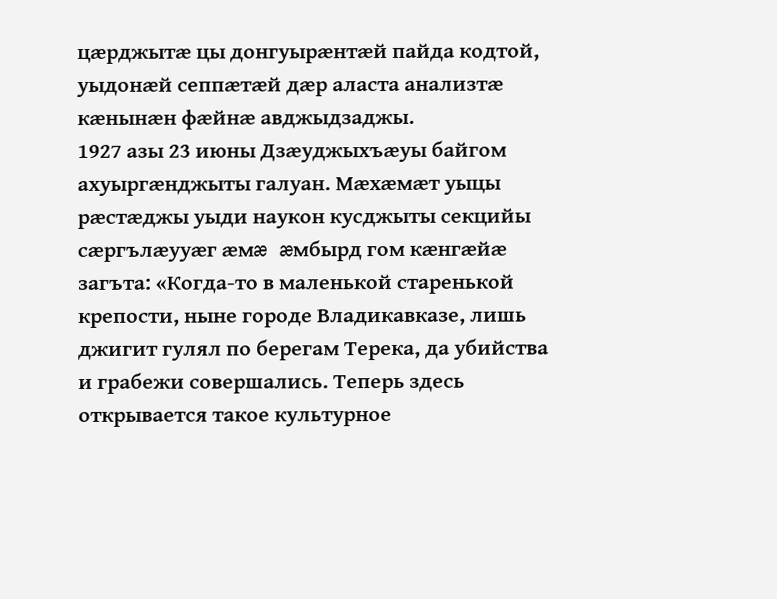цæрджытæ цы донгуырæнтæй пайда кодтой, уыдонæй сеппæтæй дæр аласта анализтæ кæнынæн фæйнæ авджыдзаджы.
1927 азы 23 июны Дзæуджыхъæуы байгом ахуыргæнджыты галуан. Мæхæмæт уыцы рæстæджы уыди наукон кусджыты секцийы сæргълæууæг æмæ æмбырд гом кæнгæйæ загъта: «Когда-то в маленькой старенькой крепости, ныне городе Владикавказе, лишь джигит гулял по берегам Терека, да убийства и грабежи совершались. Теперь здесь открывается такое культурное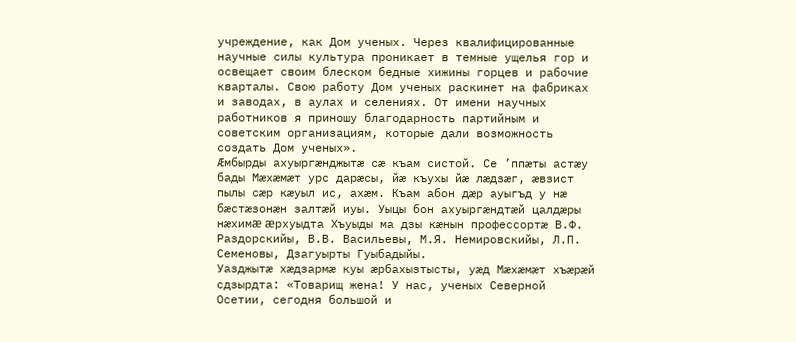учреждение, как Дом ученых. Через квалифицированные научные силы культура проникает в темные ущелья гор и освещает своим блеском бедные хижины горцев и рабочие кварталы. Свою работу Дом ученых раскинет на фабриках и заводах, в аулах и селениях. От имени научных работников я приношу благодарность партийным и советским организациям, которые дали возможность создать Дом ученых».
Æмбырды ахуыргæнджытæ сæ къам систой. Се ’ппæты астæу бады Мæхæмæт урс дарæсы, йæ къухы йæ лæдзæг, æвзист пылы сæр кæуыл ис, ахæм. Къам абон дæр ауыгъд у нæ бæстæзонæн залтæй иуы. Уыцы бон ахуыргæндтæй цалдæры нæхимæ æрхуыдта Хъуыды ма дзы кæнын профессортæ В.Ф. Раздорскийы, В.В. Васильевы, М.Я. Немировскийы, Л.П. Семеновы, Дзагуырты Гуыбадыйы.
Уазджытæ хæдзармæ куы æрбахызтысты, уæд Мæхæмæт хъæрæй сдзырдта: «Товарищ жена! У нас, ученых Северной Осетии, сегодня большой и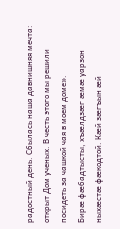радостный день. Сбылась наша давнишняя мечта: открыт Дом ученых. В честь этого мы решили посидеть за чашкой чая в моем доме».
Бирæ фæбадтысты, хъæлдзæг æмæ уарзон ныхæстæ фæкодтой. Кæй зæгъын æй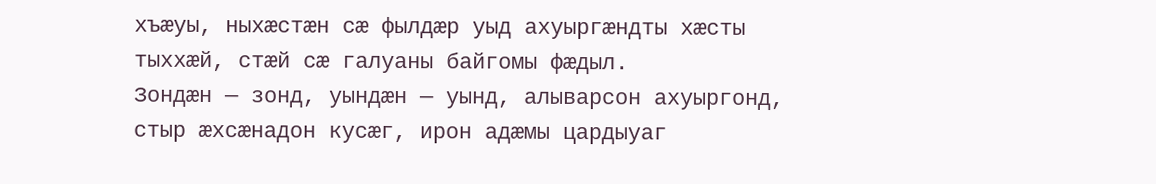хъæуы, ныхæстæн сæ фылдæр уыд ахуыргæндты хæсты тыххæй, стæй сæ галуаны байгомы фæдыл.
Зондæн — зонд, уындæн — уынд, алыварсон ахуыргонд, стыр æхсæнадон кусæг, ирон адæмы цардыуаг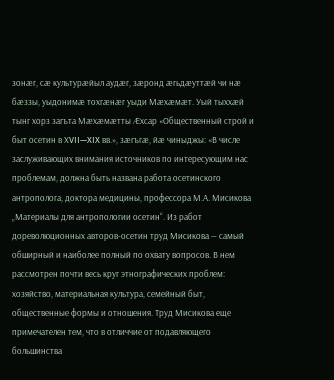зонæг, сæ культурæйыл аудæг, зæронд æгьдæуттæй чи нæ бæззы, уыдонимæ тохгæнæг уыди Мæхæмæт. Уый тыххæй тынг хорз загъта Мæхæмæтты Æхсар «Общественный строй и быт осетин в ХVII—XIX вв.», зæгъгæ, йæ чиныджы: «В числе заслуживающих внимания источников по интересующим нас проблемам, должна быть названа работа осетинского антрополога, доктора медицины, профессора М.А. Мисикова „Материалы для антропологии осетин“. Из работ дореволюционных авторов-осетин труд Мисикова — самый обширный и наиболее полный по охвату вопросов. В нем рассмотрен почти весь круг этнографических проблем: хозяйство, материальная культура, семейный быт, общественные формы и отношения. Труд Мисикова еще примечателен тем, что в отличчие от подавляющего большинства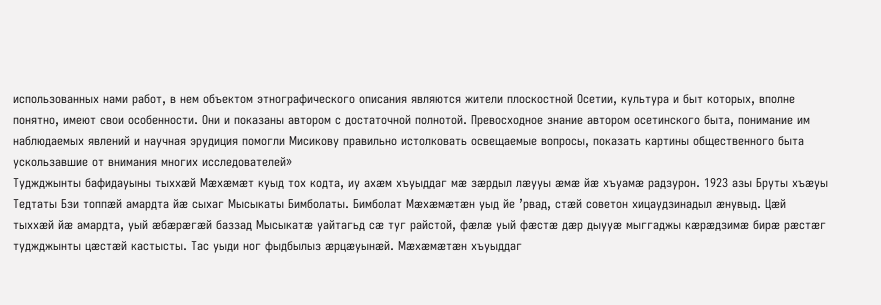использованных нами работ, в нем объектом этнографического описания являются жители плоскостной Осетии, культура и быт которых, вполне понятно, имеют свои особенности. Они и показаны автором с достаточной полнотой. Превосходное знание автором осетинского быта, понимание им наблюдаемых явлений и научная эрудиция помогли Мисикову правильно истолковать освещаемые вопросы, показать картины общественного быта ускользавшие от внимания многих исследователей»
Туджджынты бафидауыны тыххæй Мæхæмæт куыд тох кодта, иу ахæм хъуыддаг мæ зæрдыл лæууы æмæ йæ хъуамæ радзурон. 1923 азы Бруты хъæуы Тедтаты Бзи топпæй амардта йæ сыхаг Мысыкаты Бимболаты. Бимболат Мæхæмæтæн уыд йе ’рвад, стæй советон хицаудзинадыл æнувыд. Цæй тыххæй йæ амардта, уый æбæрæгæй баззад Мысыкатæ уайтагьд сæ туг райстой, фæлæ уый фæстæ дæр дыууæ мыггаджы кæрæдзимæ бирæ рæстæг туджджынты цæстæй кастысты. Тас уыди ног фыдбылыз æрцæуынæй. Мæхæмæтæн хъуыддаг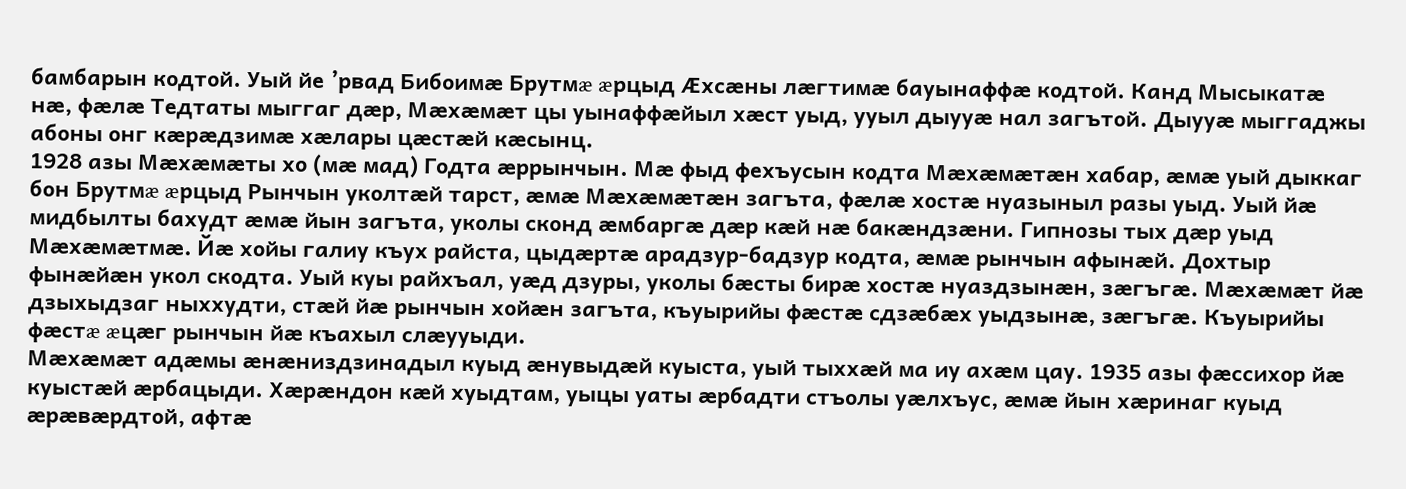бамбарын кодтой. Уый йе ’рвад Бибоимæ Брутмæ æрцыд Æхсæны лæгтимæ бауынаффæ кодтой. Канд Мысыкатæ нæ, фæлæ Тедтаты мыггаг дæр, Мæхæмæт цы уынаффæйыл хæст уыд, ууыл дыууæ нал загътой. Дыууæ мыггаджы абоны онг кæрæдзимæ хæлары цæстæй кæсынц.
1928 азы Мæхæмæты хо (мæ мад) Годта æррынчын. Мæ фыд фехъусын кодта Мæхæмæтæн хабар, æмæ уый дыккаг бон Брутмæ æрцыд Рынчын уколтæй тарст, æмæ Мæхæмæтæн загъта, фæлæ хостæ нуазыныл разы уыд. Уый йæ мидбылты бахудт æмæ йын загъта, уколы сконд æмбаргæ дæр кæй нæ бакæндзæни. Гипнозы тых дæр уыд Мæхæмæтмæ. Йæ хойы галиу къух райста, цыдæртæ арадзур-бадзур кодта, æмæ рынчын афынæй. Дохтыр фынæйæн укол скодта. Уый куы райхъал, уæд дзуры, уколы бæсты бирæ хостæ нуаздзынæн, зæгъгæ. Мæхæмæт йæ дзыхыдзаг ныххудти, стæй йæ рынчын хойæн загъта, къуырийы фæстæ сдзæбæх уыдзынæ, зæгъгæ. Къуырийы фæстæ æцæг рынчын йæ къахыл слæууыди.
Мæхæмæт адæмы æнæниздзинадыл куыд æнувыдæй куыста, уый тыххæй ма иу ахæм цау. 1935 азы фæссихор йæ куыстæй æрбацыди. Хæрæндон кæй хуыдтам, уыцы уаты æрбадти стъолы уæлхъус, æмæ йын хæринаг куыд æрæвæрдтой, афтæ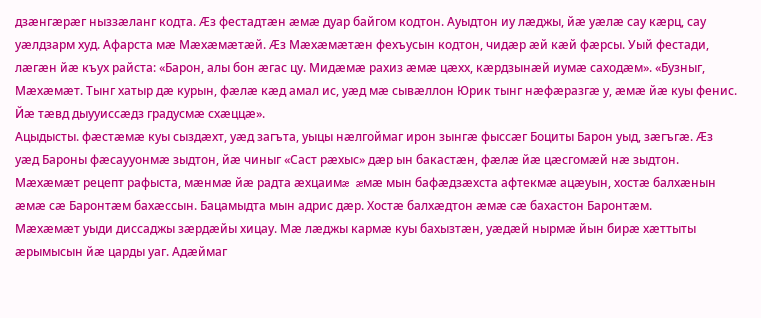дзæнгæрæг ныззæланг кодта. Æз фестадтæн æмæ дуар байгом кодтон. Ауыдтон иу лæджы, йæ уæлæ сау кæрц, сау уæлдзарм худ. Афарста мæ Мæхæмæтæй. Æз Мæхæмæтæн фехъусын кодтон, чидæр æй кæй фæрсы. Уый фестади, лæгæн йæ къух райста: «Барон, алы бон æгас цу. Мидæмæ рахиз æмæ цæхх, кæрдзынæй иумæ саходæм». «Бузныг, Мæхæмæт. Тынг хатыр дæ курын, фæлæ кæд амал ис, уæд мæ сывæллон Юрик тынг нæфæразгæ у, æмæ йæ куы фенис. Йæ тæвд дыууиссæдз градусмæ схæццæ».
Ацыдысты. фæстæмæ куы сыздæхт, уæд загъта, уыцы нæлгоймаг ирон зынгæ фыссæг Боциты Барон уыд, зæгъгæ. Æз уæд Бароны фæсаууонмæ зыдтон, йæ чиныг «Саст рæхыс» дæр ын бакастæн, фæлæ йæ цæсгомæй нæ зыдтон. Мæхæмæт рецепт рафыста, мæнмæ йæ радта æхцаимæ æмæ мын бафæдзæхста афтекмæ ацæуын, хостæ балхæнын æмæ сæ Баронтæм бахæссын. Бацамыдта мын адрис дæр. Хостæ балхæдтон æмæ сæ бахастон Баронтæм.
Мæхæмæт уыди диссаджы зæрдæйы хицау. Мæ лæджы кармæ куы бахызтæн, уæдæй нырмæ йын бирæ хæттыты æрымысын йæ царды уаг. Адæймаг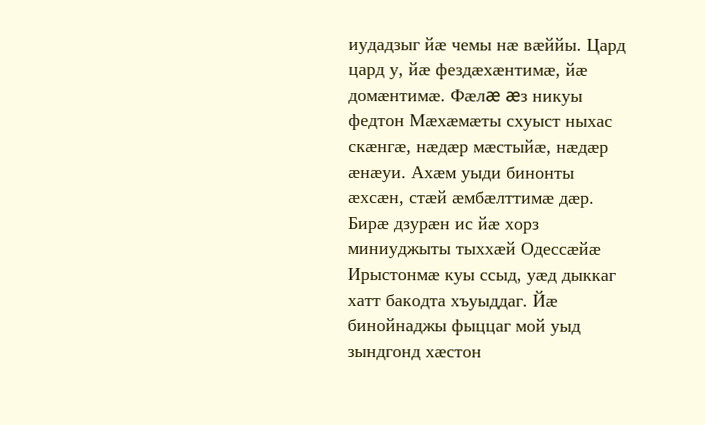иудадзыг йæ чемы нæ вæййы. Цард цард у, йæ фездæхæнтимæ, йæ домæнтимæ. Фæлæ æз никуы федтон Мæхæмæты схуыст ныхас скæнгæ, нæдæр мæстыйæ, нæдæр æнæуи. Ахæм уыди бинонты æхсæн, стæй æмбæлттимæ дæр. Бирæ дзурæн ис йæ хорз миниуджыты тыххæй Одессæйæ Ирыстонмæ куы ссыд, уæд дыккаг хатт бакодта хъуыддаг. Йæ бинойнаджы фыццаг мой уыд зындгонд хæстон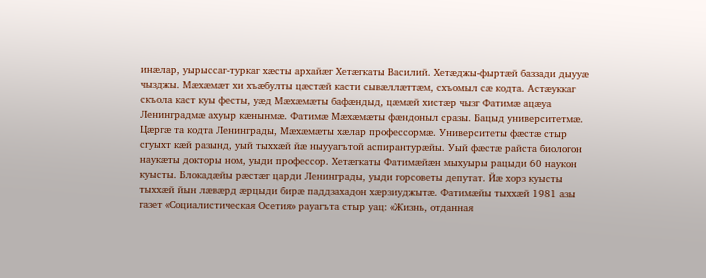инæлар, уырыссаг-туркаг хæсты архайæг Хетæгкаты Василий. Хетæджы-фыртæй баззади дыууæ чызджы. Мæхæмæт хи хъæбулты цæстæй касти сывæллæттæм, схъомыл сæ кодта. Астæуккаг скъола каст куы фесты, уæд Мæхæмæты бафæндыд, цæмæй хистæр чызг Фатимæ ацæуа Ленинградмæ ахуыр кæнынмæ. Фатимæ Мæхæмæты фæндоныл сразы. Бацыд университетмæ. Цæргæ та кодта Ленинграды, Мæхæмæты хæлар профессормæ. Университеты фæстæ стыр сгуыхт кæй разынд, уый тыххæй йæ ныууагътой аспирантурæйы. Уый фæстæ райста биологон наукæты докторы ном, уыди профессор. Хетæгкаты Фатимæйæн мыхуыры рацыди 60 наукон куысты. Блокадæйы рæстæг царди Ленинграды, уыди горсоветы депутат. Йæ хорз куысты тыххæй йын лæвæрд æрцыди бирæ паддзахадон хæрзиуджытæ. Фатимæйы тыххæй 1981 азы газет «Социалистическая Осетия» рауагъта стыр уац: «Жизнь, отданная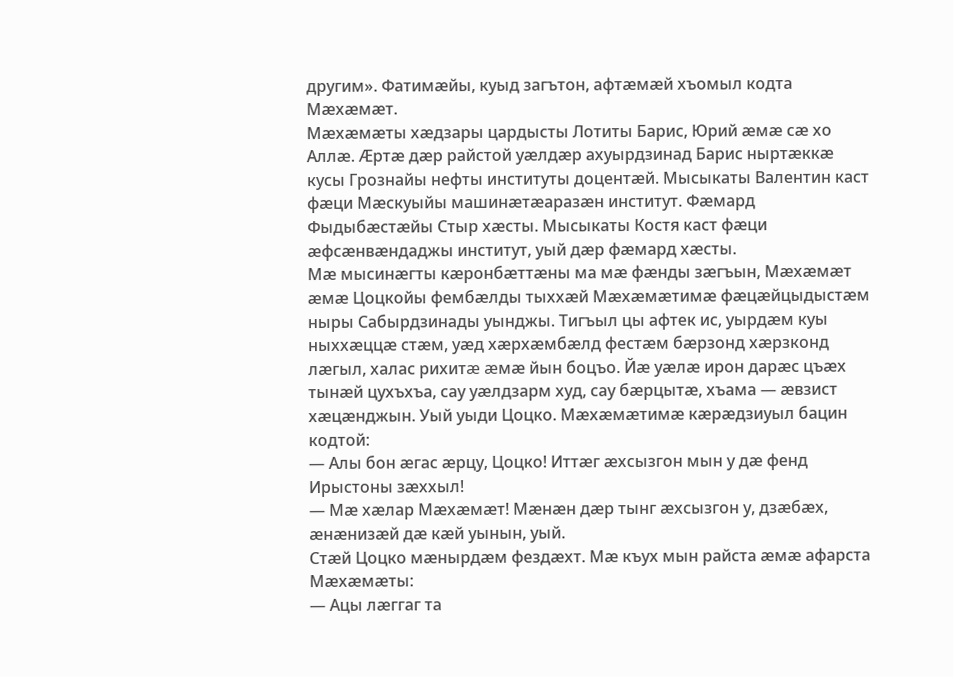другим». Фатимæйы, куыд загътон, афтæмæй хъомыл кодта Мæхæмæт.
Мæхæмæты хæдзары цардысты Лотиты Барис, Юрий æмæ сæ хо Аллæ. Æртæ дæр райстой уæлдæр ахуырдзинад Барис ныртæккæ кусы Грознайы нефты институты доцентæй. Мысыкаты Валентин каст фæци Мæскуыйы машинæтæаразæн институт. Фæмард Фыдыбæстæйы Стыр хæсты. Мысыкаты Костя каст фæци æфсæнвæндаджы институт, уый дæр фæмард хæсты.
Мæ мысинæгты кæронбæттæны ма мæ фæнды зæгъын, Мæхæмæт æмæ Цоцкойы фембæлды тыххæй Мæхæмæтимæ фæцæйцыдыстæм ныры Сабырдзинады уынджы. Тигъыл цы афтек ис, уырдæм куы ныххæццæ стæм, уæд хæрхæмбæлд фестæм бæрзонд хæрзконд лæгыл, халас рихитæ æмæ йын боцъо. Йæ уæлæ ирон дарæс цъæх тынæй цухъхъа, сау уæлдзарм худ, сау бæрцытæ, хъама — æвзист хæцæнджын. Уый уыди Цоцко. Мæхæмæтимæ кæрæдзиуыл бацин кодтой:
— Алы бон æгас æрцу, Цоцко! Иттæг æхсызгон мын у дæ фенд Ирыстоны зæххыл!
— Мæ хæлар Мæхæмæт! Мæнæн дæр тынг æхсызгон у, дзæбæх, æнæнизæй дæ кæй уынын, уый.
Стæй Цоцко мæнырдæм фездæхт. Мæ къух мын райста æмæ афарста Мæхæмæты:
— Ацы лæггаг та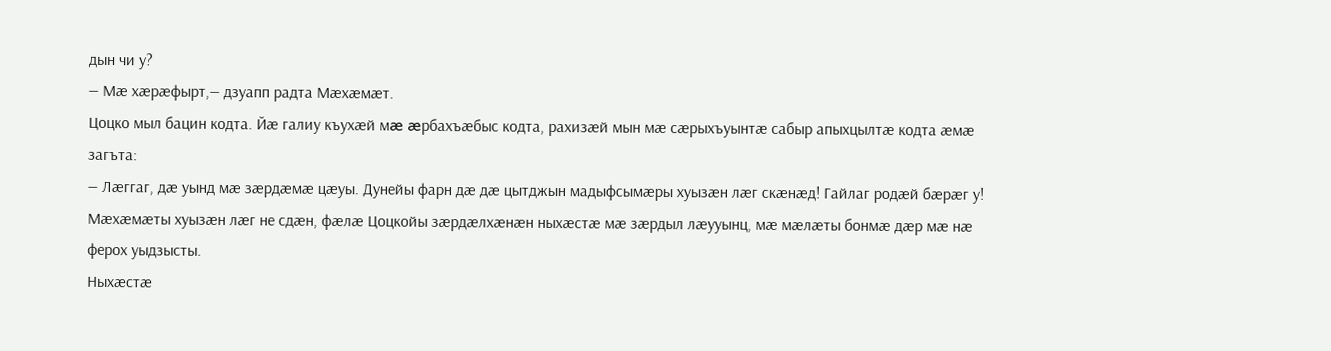дын чи у?
— Мæ хæрæфырт,— дзуапп радта Мæхæмæт.
Цоцко мыл бацин кодта. Йæ галиу къухæй мæ æрбахъæбыс кодта, рахизæй мын мæ сæрыхъуынтæ сабыр апыхцылтæ кодта æмæ загъта:
— Лæггаг, дæ уынд мæ зæрдæмæ цæуы. Дунейы фарн дæ дæ цытджын мадыфсымæры хуызæн лæг скæнæд! Гайлаг родæй бæрæг у!
Мæхæмæты хуызæн лæг не сдæн, фæлæ Цоцкойы зæрдæлхæнæн ныхæстæ мæ зæрдыл лæууынц, мæ мæлæты бонмæ дæр мæ нæ ферох уыдзысты.
Ныхæстæ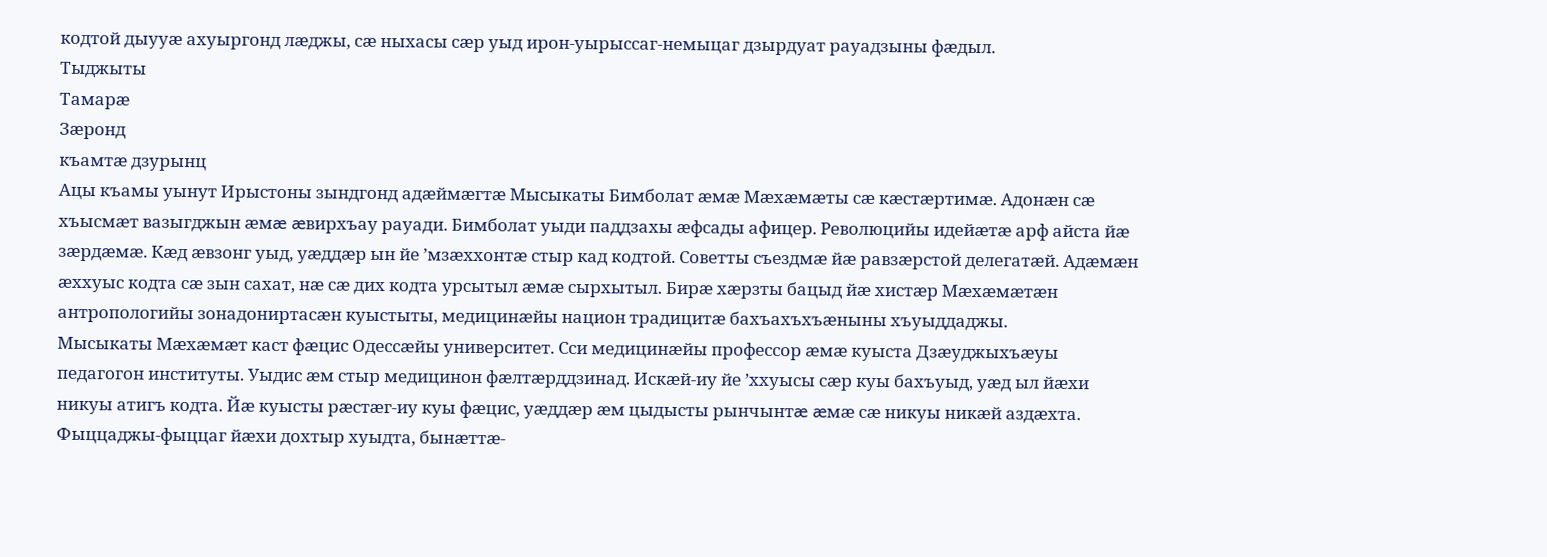кодтой дыууæ ахуыргонд лæджы, сæ ныхасы сæр уыд ирон-уырыссаг-немыцаг дзырдуат рауадзыны фæдыл.
Тыджыты
Тамарæ
Зæронд
къамтæ дзурынц
Ацы къамы уынут Ирыстоны зындгонд адæймæгтæ Мысыкаты Бимболат æмæ Мæхæмæты сæ кæстæртимæ. Адонæн сæ хъысмæт вазыгджын æмæ æвирхъау рауади. Бимболат уыди паддзахы æфсады афицер. Революцийы идейæтæ арф айста йæ зæрдæмæ. Кæд æвзонг уыд, уæддæр ын йе ’мзæххонтæ стыр кад кодтой. Советты съездмæ йæ равзæрстой делегатæй. Адæмæн æххуыс кодта сæ зын сахат, нæ сæ дих кодта урсытыл æмæ сырхытыл. Бирæ хæрзты бацыд йæ хистæр Мæхæмæтæн антропологийы зонадониртасæн куыстыты, медицинæйы национ традицитæ бахъахъхъæныны хъуыддаджы.
Мысыкаты Мæхæмæт каст фæцис Одессæйы университет. Сси медицинæйы профессор æмæ куыста Дзæуджыхъæуы педагогон институты. Уыдис æм стыр медицинон фæлтæрддзинад. Искæй-иу йе ’ххуысы сæр куы бахъуыд, уæд ыл йæхи никуы атигъ кодта. Йæ куысты рæстæг-иу куы фæцис, уæддæр æм цыдысты рынчынтæ æмæ сæ никуы никæй аздæхта. Фыццаджы-фыццаг йæхи дохтыр хуыдта, бынæттæ-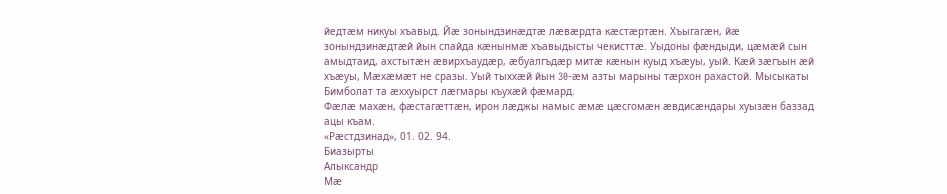йедтæм никуы хъавыд. Йæ зонындзинæдтæ лæвæрдта кæстæртæн. Хъыгагæн, йæ зонындзинæдтæй йын спайда кæнынмæ хъавыдысты чекисттæ. Уыдоны фæндыди, цæмæй сын амыдтаид, ахстытæн æвирхъаудæр, æбуалгъдæр митæ кæнын куыд хъæуы, уый. Кæй зæгъын æй хъæуы, Мæхæмæт не сразы. Уый тыххæй йын 30-æм азты марыны тæрхон рахастой. Мысыкаты Бимболат та æххуырст лæгмары къухæй фæмард.
Фæлæ махæн, фæстагæттæн, ирон лæджы намыс æмæ цæсгомæн æвдисæндары хуызæн баззад ацы къам.
«Рæстдзинад», 01. 02. 94.
Биазырты
Алыксандр
Мæ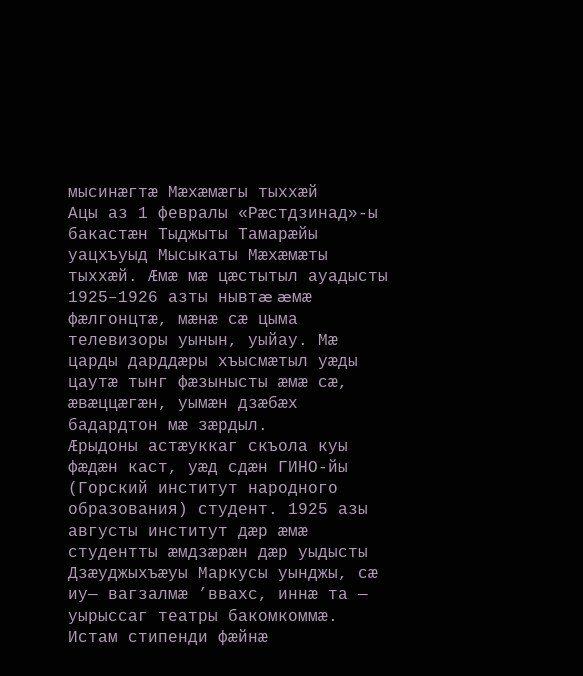мысинæгтæ Мæхæмæгы тыххæй
Ацы аз 1 февралы «Рæстдзинад»-ы бакастæн Тыджыты Тамарæйы уацхъуыд Мысыкаты Мæхæмæты тыххæй. Æмæ мæ цæстытыл ауадысты 1925–1926 азты нывтæ æмæ фæлгонцтæ, мæнæ сæ цыма телевизоры уынын, уыйау. Мæ царды дарддæры хъысмæтыл уæды цаутæ тынг фæзынысты æмæ сæ, æвæццæгæн, уымæн дзæбæх бадардтон мæ зæрдыл.
Æрыдоны астæуккаг скъола куы фæдæн каст, уæд сдæн ГИНО-йы (Горский институт народного образования) студент. 1925 азы августы институт дæр æмæ студентты æмдзæрæн дæр уыдысты Дзæуджыхъæуы Маркусы уынджы, сæ иу— вагзалмæ ’ввахс, иннæ та — уырыссаг театры бакомкоммæ. Истам стипенди фæйнæ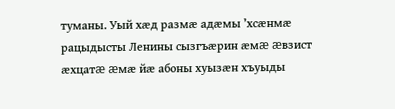туманы. Уый хæд размæ адæмы ’хсæнмæ рацыдысты Ленины сызгъæрин æмæ æвзист æхцатæ æмæ йæ абоны хуызæн хъуыды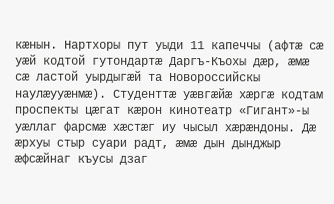кæнын. Нартхоры пут уыди 11 капеччы (афтæ сæ уæй кодтой гутондартæ Даргъ-Къохы дæр, æмæ сæ ластой уырдыгæй та Новороссийскы наулæууæнмæ). Студенттæ уæвгæйæ хæргæ кодтам проспекты цæгат кæрон кинотеатр «Гигант»-ы уæллаг фарсмæ хæстæг иу чысыл хæрæндоны. Дæ æрхуы стыр суари радт, æмæ дын дынджыр æфсæйнаг къусы дзаг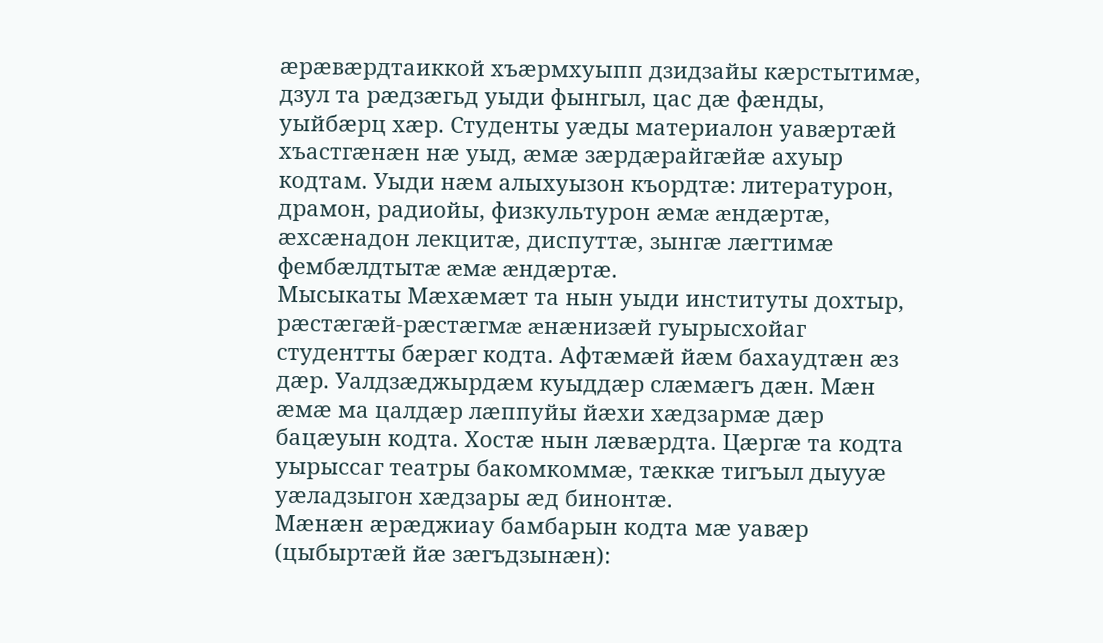æрæвæрдтаиккой хъæрмхуыпп дзидзайы кæрстытимæ, дзул та рæдзæгьд уыди фынгыл, цас дæ фæнды, уыйбæрц хæр. Студенты уæды материалон уавæртæй хъастгæнæн нæ уыд, æмæ зæрдæрайгæйæ ахуыр кодтам. Уыди нæм алыхуызон къордтæ: литературон, драмон, радиойы, физкультурон æмæ æндæртæ, æхсæнадон лекцитæ, диспуттæ, зынгæ лæгтимæ фембæлдтытæ æмæ æндæртæ.
Мысыкаты Мæхæмæт та нын уыди институты дохтыр, рæстæгæй-рæстæгмæ æнæнизæй гуырысхойаг студентты бæрæг кодта. Афтæмæй йæм бахаудтæн æз дæр. Уалдзæджырдæм куыддæр слæмæгъ дæн. Мæн æмæ ма цалдæр лæппуйы йæхи хæдзармæ дæр бацæуын кодта. Хостæ нын лæвæрдта. Цæргæ та кодта уырыссаг театры бакомкоммæ, тæккæ тигъыл дыууæ уæладзыгон хæдзары æд бинонтæ.
Мæнæн æрæджиау бамбарын кодта мæ уавæр (цыбыртæй йæ зæгъдзынæн):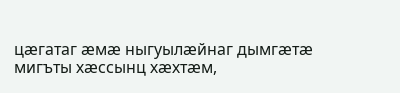цæгатаг æмæ ныгуылæйнаг дымгæтæ мигъты хæссынц хæхтæм,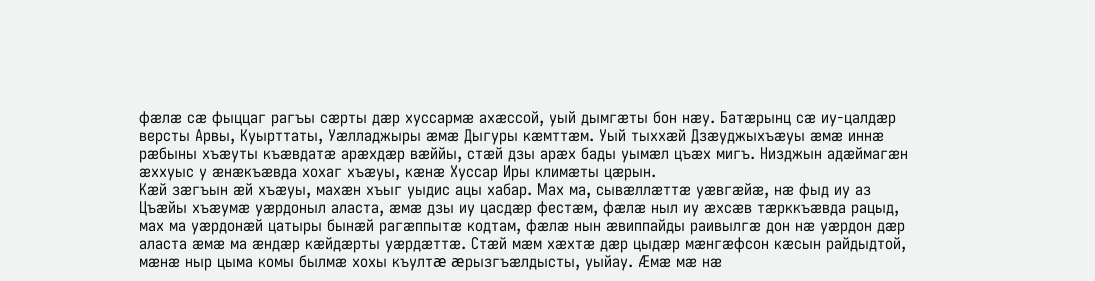фæлæ сæ фыццаг рагъы сæрты дæр хуссармæ ахæссой, уый дымгæты бон нæу. Батæрынц сæ иу-цалдæр версты Арвы, Куырттаты, Уæлладжыры æмæ Дыгуры кæмттæм. Уый тыххæй Дзæуджыхъæуы æмæ иннæ рæбыны хъæуты къæвдатæ арæхдæр вæййы, стæй дзы арæх бады уымæл цъæх мигъ. Низджын адæймагæн æххуыс у æнæкъæвда хохаг хъæуы, кæнæ Хуссар Иры климæты цæрын.
Кæй зæгъын æй хъæуы, махæн хъыг уыдис ацы хабар. Мах ма, сывæллæттæ уæвгæйæ, нæ фыд иу аз Цъæйы хъæумæ уæрдоныл аласта, æмæ дзы иу цасдæр фестæм, фæлæ ныл иу æхсæв тæрккъæвда рацыд, мах ма уæрдонæй цатыры бынæй рагæппытæ кодтам, фæлæ нын æвиппайды раивылгæ дон нæ уæрдон дæр аласта æмæ ма æндæр кæйдæрты уæрдæттæ. Стæй мæм хæхтæ дæр цыдæр мæнгæфсон кæсын райдыдтой, мæнæ ныр цыма комы былмæ хохы къултæ æрызгъæлдысты, уыйау. Æмæ мæ нæ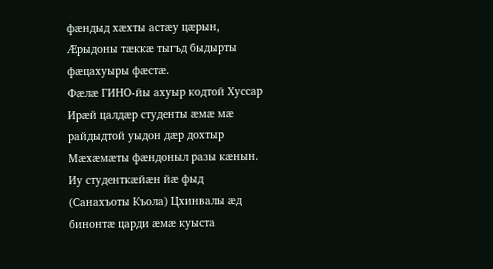фæндыд хæхты астæу цæрын, Æрыдоны тæккæ тыгъд быдырты фæцахуыры фæстæ.
Фæлæ ГИНО-йы ахуыр кодтой Хуссар Ирæй цалдæр студенты æмæ мæ райдыдтой уыдон дæр дохтыр Мæхæмæты фæндоныл разы кæнын. Иу студенткæйæн йæ фыд (Санахъоты Къола) Цхинвалы æд бинонтæ царди æмæ куыста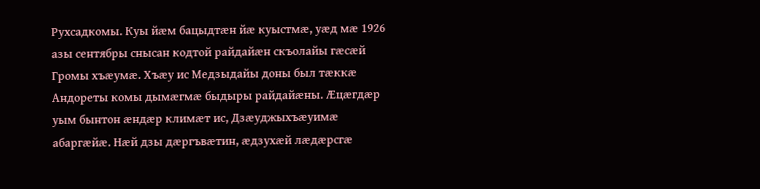Рухсадкомы. Куы йæм бацыдтæн йæ куыстмæ, уæд мæ 1926 азы сентябры снысан кодтой райдайæн скъолайы гæсæй Громы хъæумæ. Хъæу ис Медзыдайы доны был тæккæ Андореты комы дымæгмæ быдыры райдайæны. Æцæгдæр уым бынтон æндæр климæт ис, Дзæуджыхъæуимæ абаргæйæ. Нæй дзы дæргъвæтин, æдзухæй лæдæрсгæ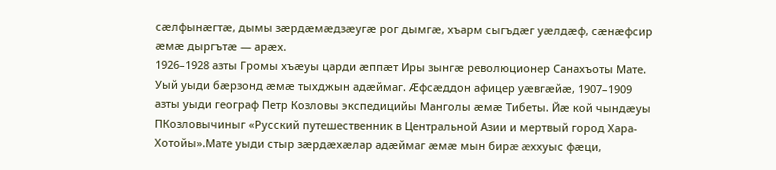сæлфынæгтæ, дымы зæрдæмæдзæугæ рог дымгæ, хъарм сыгъдæг уæлдæф, сæнæфсир æмæ дыргътæ — арæх.
1926–1928 азты Громы хъæуы царди æппæт Иры зынгæ революционер Санахъоты Мате. Уый уыди бæрзонд æмæ тыхджын адæймаг. Æфсæддон афицер уæвгæйæ, 1907–1909 азты уыди географ Петр Козловы экспедицийы Манголы æмæ Тибеты. Йæ кой чындæуы ПКозловычиныг «Русский путешественник в Центральной Азии и мертвый город Хара-Хотойы».Мате уыди стыр зæрдæхæлар адæймаг æмæ мын бирæ æххуыс фæци,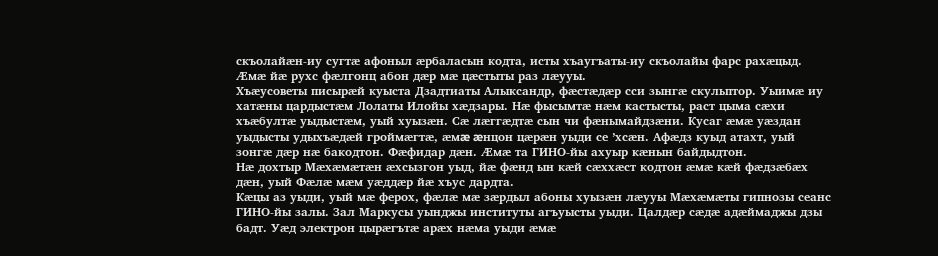скъолайæн-иу сугтæ афоныл æрбаласын кодта, исты хъаугъаты-иу скъолайы фарс рахæцыд. Æмæ йæ рухс фæлгонц абон дæр мæ цæстыты раз лæууы.
Хъæусоветы писырæй куыста Дзадтиаты Алыксандр, фæстæдæр сси зынгæ скульптор. Уыимæ иу хатæны цардыстæм Лолаты Илойы хæдзары. Нæ фысымтæ нæм кастысты, раст цыма сæхи хъæбултæ уыдыстæм, уый хуызæн. Сæ лæггæдтæ сын чи фæнымайдзæни. Кусаг æмæ уæздан уыдысты удыхъæдæй гроймæгтæ, æмæ æнцон цæрæн уыди се ’хсæн. Афæдз куыд атахт, уый зонгæ дæр нæ бакодтон. Фæфидар дæн. Æмæ та ГИНО-йы ахуыр кæнын байдыдтон.
Нæ дохтыр Мæхæмæтæн æхсызгон уыд, йæ фæнд ын кæй сæххæст кодтон æмæ кæй фæдзæбæх дæн, уый Фæлæ мæм уæддæр йæ хъус дардта.
Кæцы аз уыди, уый мæ ферох, фæлæ мæ зæрдыл абоны хуызæн лæууы Мæхæмæты гипнозы сеанс ГИНО-йы залы. Зал Маркусы уынджы институты агъуысты уыди. Цалдæр сæдæ адæймаджы дзы бадт. Уæд электрон цырæгътæ арæх нæма уыди æмæ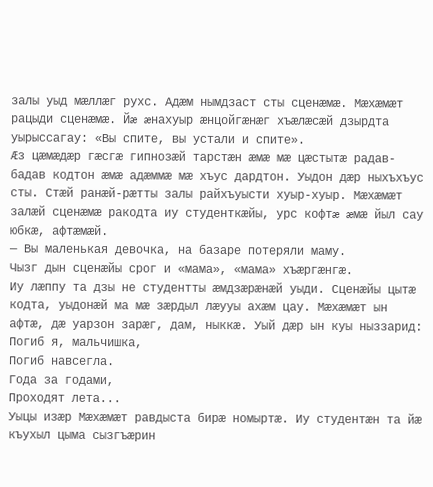залы уыд мæллæг рухс. Адæм нымдзаст сты сценæмæ. Мæхæмæт рацыди сценæмæ. Йæ æнахуыр æнцойгæнæг хъæлæсæй дзырдта уырыссагау: «Вы спите, вы устали и спите».
Æз цæмæдæр гæсгæ гипнозæй тарстæн æмæ мæ цæстытæ радав-бадав кодтон æмæ адæммæ мæ хъус дардтон. Уыдон дæр ныхъхъус сты. Стæй ранæй-рæтты залы райхъуысти хуыр-хуыр. Мæхæмæт залæй сценæмæ ракодта иу студенткæйы, урс кофтæ æмæ йыл сау юбкæ, афтæмæй.
— Вы маленькая девочка, на базаре потеряли маму.
Чызг дын сценæйы срог и «мама», «мама» хъæргæнгæ.
Иу лæппу та дзы не студентты æмдзæрæнæй уыди. Сценæйы цытæ кодта, уыдонæй ма мæ зæрдыл лæууы ахæм цау. Мæхæмæт ын афтæ, дæ уарзон зарæг, дам, ныккæ. Уый дæр ын куы ныззарид:
Погиб я, мальчишка,
Погиб навсегла.
Года за годами,
Проходят лета...
Уыцы изæр Мæхæмæт равдыста бирæ номыртæ. Иу студентæн та йæ къухыл цыма сызгъæрин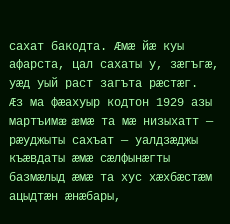сахат бакодта. Æмæ йæ куы афарста, цал сахаты у, зæгъгæ, уæд уый раст загъта рæстæг.
Æз ма фæахуыр кодтон 1929 азы мартъимæ æмæ та мæ низыхатт — рæуджыты сахъат — уалдзæджы къæвдаты æмæ сæлфынæгты базмæлыд æмæ та хус хæхбæстæм ацыдтæн æнæбары,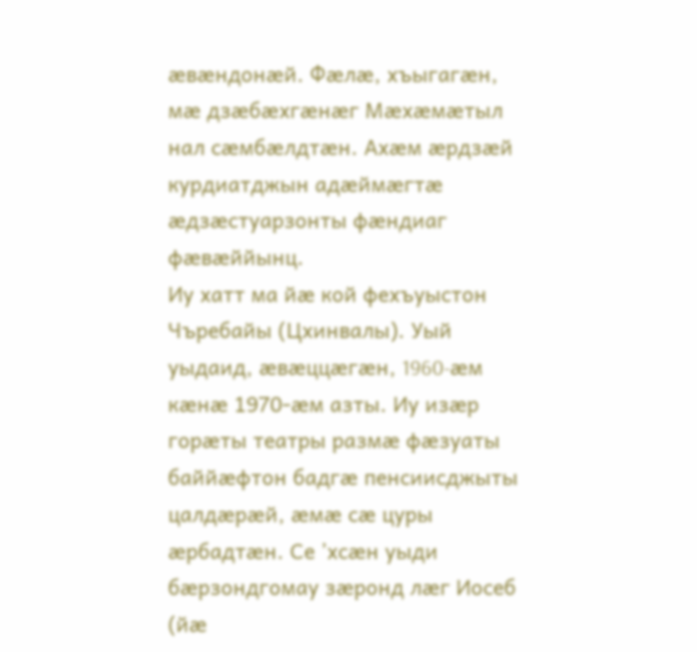æвæндонæй. Фæлæ, хъыгагæн, мæ дзæбæхгæнæг Мæхæмæтыл нал сæмбæлдтæн. Ахæм æрдзæй курдиатджын адæймæгтæ æдзæстуарзонты фæндиаг фæвæййынц.
Иу хатт ма йæ кой фехъуыстон Чъребайы (Цхинвалы). Уый уыдаид, æвæццæгæн, 1960-æм кæнæ 1970-æм азты. Иу изæр горæты театры размæ фæзуаты баййæфтон бадгæ пенсиисджыты цалдæрæй, æмæ сæ цуры æрбадтæн. Се ’хсæн уыди бæрзондгомау зæронд лæг Иосеб (йæ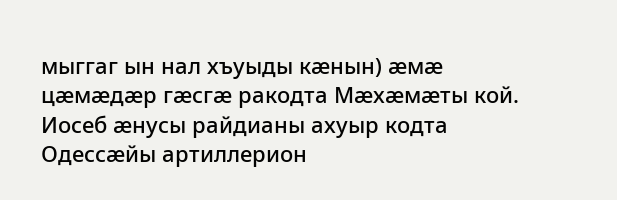мыггаг ын нал хъуыды кæнын) æмæ цæмæдæр гæсгæ ракодта Мæхæмæты кой. Иосеб æнусы райдианы ахуыр кодта Одессæйы артиллерион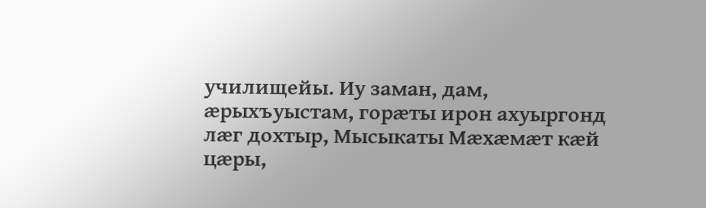училищейы. Иу заман, дам, æрыхъуыстам, горæты ирон ахуыргонд лæг дохтыр, Мысыкаты Мæхæмæт кæй цæры,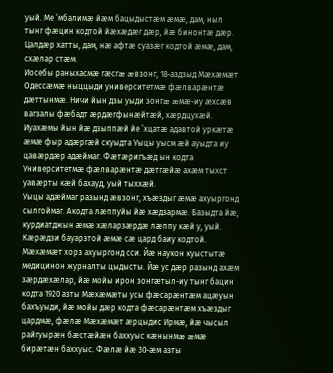уый. Ме ’мбалимæ йæм бацыдыстæм æмæ, дам, ныл тынг фæцин кодтой йæхæдæг дæр, йæ бинонтæ дæр. Цалдæр хатты, дам, нæ афтæ суазæг кодтой æмæ, дам, схæлар стæм.
Иосебы раныхасмæ гæсгæ æвзонг, 18-аздзыд Мæхæмæт Одессæмæ ныццыди университетмæ фæлварæнтæ дæттынмæ. Ничи йын дзы уыди зонгæ æмæ-иу æхсæв вагзалы фæбадт æрдæгфынæйтæй, хæрдцухæй. Иуахæмы йын йæ дзыппæй йе ’хцатæ адавтой уркæтæ æмæ фыр адæргæй скуыдта Уыцы уысм æй ауыдта иу цавæрдæр адæймаг. Фæтæригъæд ын кодта Университетмæ фæлварæнтæ дæтгæйæ ахæм тыхст уавæрты кæй бахауд, уый тыххæй.
Уыцы адæймаг разынд æвзонг, хъæздыг æмæ ахуыргонд сылгоймаг. Акодта лæппуйы йæ хæдзармæ. Базыдта йæ, курдиатджын æмæ хæларзæрдæ лæппу кæй у, уый. Кæрæдзи бауарзтой æмæ сæ цард баиу кодтой. Мæхæмæт хорз ахуыргонд сси. Йæ наукон куыстытæ медицинон журналты цыдысты. Йæ ус дæр разынд ахæм зæрдæхæлар, йæ мойы ирон зонгæтыл-иу тынг бацин кодта 1920 азты Мæхæмæты усы фæсарæнтæм ацæуын бахъуыди, йæ мойы дæр кодта фæсарæнтæм хъæздыг цардмæ, фæлæ Мæхæмæт æрцыдис Ирмæ, йæ чысыл райгуырæн бæстæйæн баххуыс кæнынмæ æмæ бирæтæн баххуыс. Фæлæ йæ 30-æм азты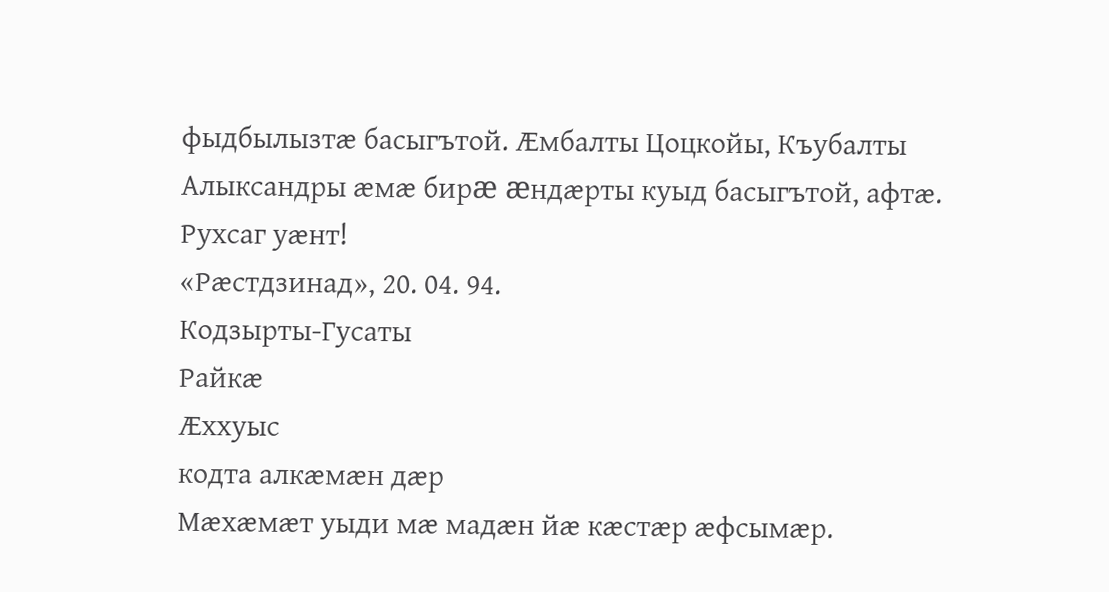фыдбылызтæ басыгътой. Æмбалты Цоцкойы, Къубалты Алыксандры æмæ бирæ æндæрты куыд басыгътой, афтæ.
Рухсаг уæнт!
«Рæстдзинад», 20. 04. 94.
Кодзырты-Гусаты
Райкæ
Æххуыс
кодта алкæмæн дæр
Мæхæмæт уыди мæ мадæн йæ кæстæр æфсымæр.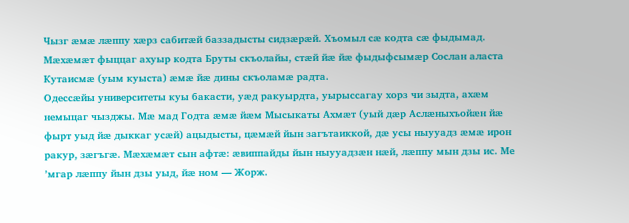Чызг æмæ лæппу хæрз сабитæй баззадысты сидзæрæй. Хъомыл сæ кодта сæ фыдымад. Мæхæмæт фыццаг ахуыр кодта Бруты скъолайы, стæй йæ йæ фыдыфсымæр Сослан аласта Кутаисмæ (уым куыста) æмæ йæ дины скъоламæ радта.
Одессæйы университеты куы бакасти, уæд ракуырдта, уырыссагау хорз чи зыдта, ахæм немыцаг чызджы. Мæ мад Годта æмæ йæм Мысыкаты Ахмæт (уый дæр Аслæныхъойæн йæ фырт уыд йæ дыккаг усæй) ацыдысты, цæмæй йын загътаиккой, дæ усы ныууадз æмæ ирон ракур, зæгъгæ. Мæхæмæт сын афтæ: æвиппайды йын ныууадзæн нæй, лæппу мын дзы ис. Ме ’мгар лæппу йын дзы уыд, йæ ном — Жорж.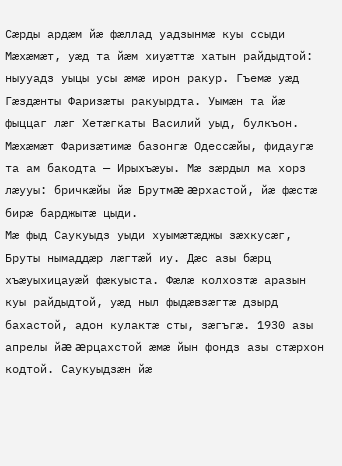Сæрды ардæм йæ фæллад уадзынмæ куы ссыди Мæхæмæт, уæд та йæм хиуæттæ хатын райдыдтой: ныууадз уыцы усы æмæ ирон ракур. Гъемæ уæд Гæздæнты Фаризæты ракуырдта. Уымæн та йæ фыццаг лæг Хетæгкаты Василий уыд, булкъон. Мæхæмæт Фаризæтимæ базонгæ Одессæйы, фидаугæ та ам бакодта — Ирыхъæуы. Мæ зæрдыл ма хорз лæууы: бричкæйы йæ Брутмæ æрхастой, йæ фæстæ бирæ барджытæ цыди.
Мæ фыд Саукуыдз уыди хуымæтæджы зæхкусæг, Бруты нымаддæр лæгтæй иу. Дæс азы бæрц хъæуыхицауæй фæкуыста. Фæлæ колхозтæ аразын куы райдыдтой, уæд ныл фыдæвзæгтæ дзырд бахастой, адон кулактæ сты, зæгъгæ. 1930 азы апрелы йæ æрцахстой æмæ йын фондз азы стæрхон кодтой. Саукуыдзæн йæ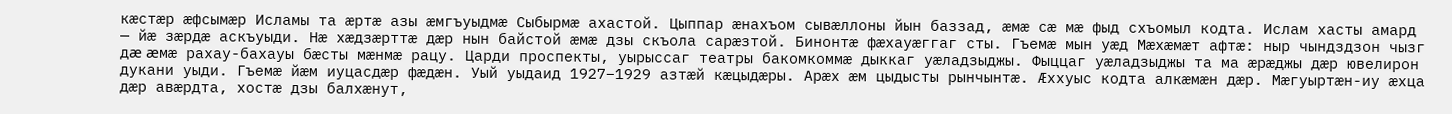кæстæр æфсымæр Исламы та æртæ азы æмгъуыдмæ Сыбырмæ ахастой. Цыппар æнахъом сывæллоны йын баззад, æмæ сæ мæ фыд схъомыл кодта. Ислам хасты амард — йæ зæрдæ аскъуыди. Нæ хæдзæрттæ дæр нын байстой æмæ дзы скъола сарæзтой. Бинонтæ фæхауæггаг сты. Гъемæ мын уæд Мæхæмæт афтæ: ныр чындздзон чызг дæ æмæ рахау-бахауы бæсты мæнмæ рацу. Царди проспекты, уырыссаг театры бакомкоммæ дыккаг уæладзыджы. Фыццаг уæладзыджы та ма æрæджы дæр ювелирон дукани уыди. Гъемæ йæм иуцасдæр фæдæн. Уый уыдаид 1927–1929 азтæй кæцыдæры. Арæх æм цыдысты рынчынтæ. Æххуыс кодта алкæмæн дæр. Мæгуыртæн-иу æхца дæр авæрдта, хостæ дзы балхæнут,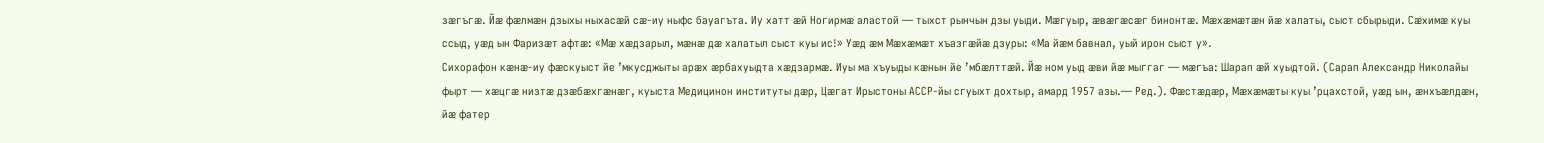зæгъгæ. Йæ фæлмæн дзыхы ныхасæй сæ-иу ныфс бауагъта. Иу хатт æй Ногирмæ аластой — тыхст рынчын дзы уыди. Мæгуыр, æвæгæсæг бинонтæ. Мæхæмæтæн йæ халаты, сыст сбырыди. Сæхимæ куы ссыд, уæд ын Фаризæт афтæ: «Мæ хæдзарыл, мæнæ дæ халатыл сыст куы ис!» Уæд æм Мæхæмæт хъазгæйæ дзуры: «Ма йæм бавнал, уый ирон сыст у».
Сихорафон кæнæ-иу фæскуыст йе ’мкусджыты арæх æрбахуыдта хæдзармæ. Иуы ма хъуыды кæнын йе ’мбæлттæй. Йæ ном уыд æви йæ мыггаг — мæгъа: Шарап æй хуыдтой. (Сарап Александр Николайы фырт — хæцгæ низтæ дзæбæхгæнæг, куыста Медицинон институты дæр, Цæгат Ирыстоны АССР-йы сгуыхт дохтыр, амард 1957 азы.— Ред.). Фæстæдæр, Мæхæмæты куы ’рцахстой, уæд ын, æнхъæлдæн, йæ фатер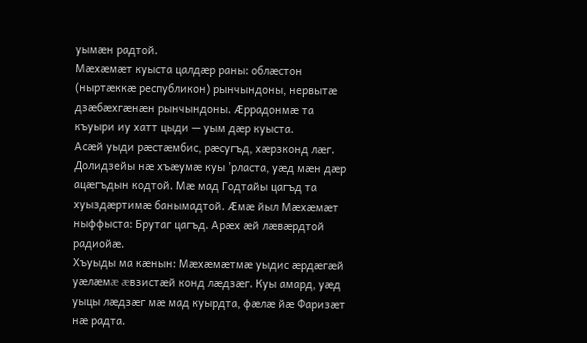уымæн радтой.
Мæхæмæт куыста цалдæр раны: облæстон (ныртæккæ республикон) рынчындоны, нервытæ дзæбæхгæнæн рынчындоны. Æррадонмæ та къуыри иу хатт цыди — уым дæр куыста.
Асæй уыди рæстæмбис, рæсугъд, хæрзконд лæг.
Долидзейы нæ хъæумæ куы ’рласта, уæд мæн дæр ацæгъдын кодтой. Мæ мад Годтайы цагъд та хуыздæртимæ банымадтой. Æмæ йыл Мæхæмæт ныффыста: Брутаг цагъд. Арæх æй лæвæрдтой радиойæ.
Хъуыды ма кæнын: Мæхæмæтмæ уыдис æрдæгæй уæлæмæ æвзистæй конд лæдзæг. Куы амард, уæд уыцы лæдзæг мæ мад куырдта, фæлæ йæ Фаризæт нæ радта.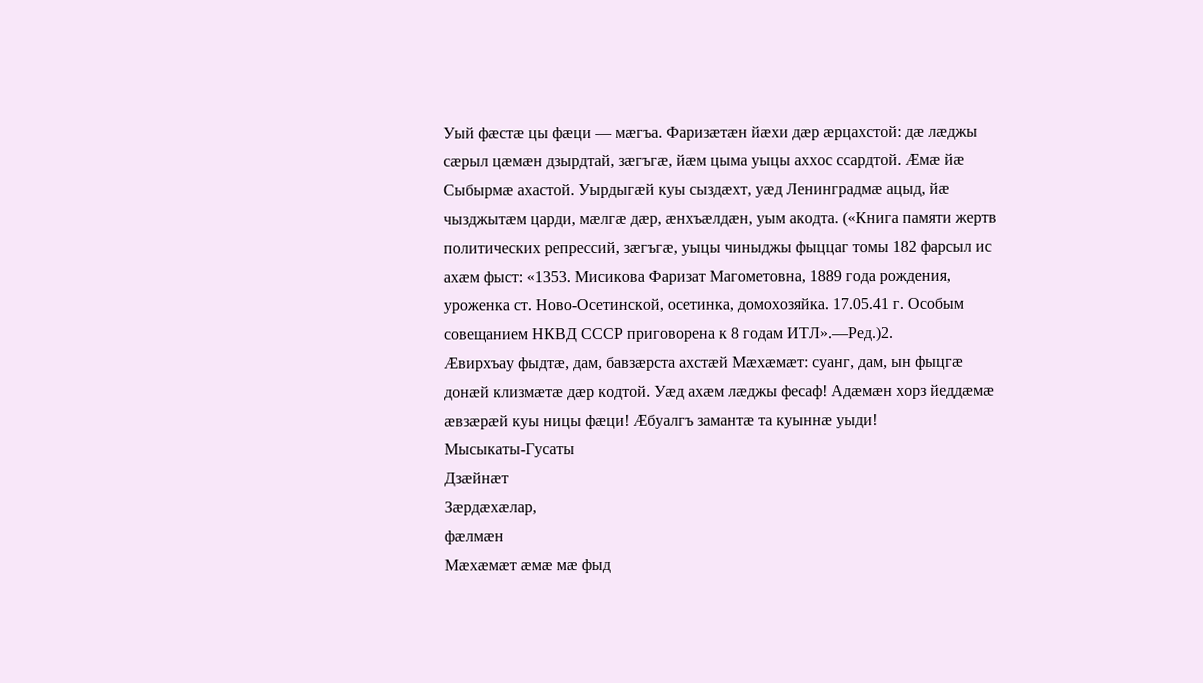Уый фæстæ цы фæци — мæгъа. Фаризæтæн йæхи дæр æрцахстой: дæ лæджы сæрыл цæмæн дзырдтай, зæгъгæ, йæм цыма уыцы аххос ссардтой. Æмæ йæ Сыбырмæ ахастой. Уырдыгæй куы сыздæхт, уæд Ленинградмæ ацыд, йæ чызджытæм царди, мæлгæ дæр, æнхъæлдæн, уым акодта. («Книга памяти жертв политических репрессий, зæгъгæ, уыцы чиныджы фыццаг томы 182 фарсыл ис ахæм фыст: «1353. Мисикова Фаризат Магометовна, 1889 года рождения, уроженка ст. Ново-Осетинской, осетинка, домохозяйка. 17.05.41 г. Особым совещанием НКВД СССР приговорена к 8 годам ИТЛ».—Ред.)2.
Æвирхъау фыдтæ, дам, бавзæрста ахстæй Мæхæмæт: суанг, дам, ын фыцгæ донæй клизмæтæ дæр кодтой. Уæд ахæм лæджы фесаф! Адæмæн хорз йеддæмæ æвзæрæй куы ницы фæци! Æбуалгъ замантæ та куыннæ уыди!
Мысыкаты-Гусаты
Дзæйнæт
Зæрдæхæлар,
фæлмæн
Мæхæмæт æмæ мæ фыд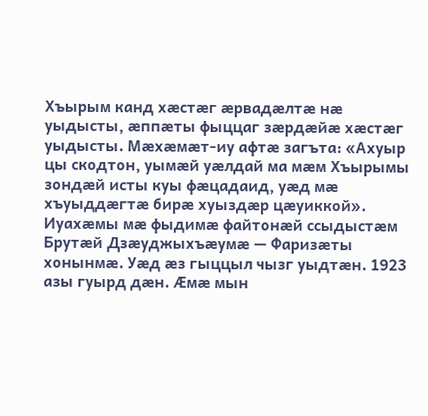Хъырым канд хæстæг æрвадæлтæ нæ уыдысты, æппæты фыццаг зæрдæйæ хæстæг уыдысты. Мæхæмæт-иу афтæ загъта: «Ахуыр цы скодтон, уымæй уæлдай ма мæм Хъырымы зондæй исты куы фæцадаид, уæд мæ хъуыддæгтæ бирæ хуыздæр цæуиккой».
Иуахæмы мæ фыдимæ файтонæй ссыдыстæм Брутæй Дзæуджыхъæумæ — Фаризæты хонынмæ. Уæд æз гыццыл чызг уыдтæн. 1923 азы гуырд дæн. Æмæ мын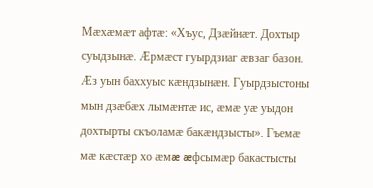Мæхæмæт афтæ: «Хъус, Дзæйнæт. Дохтыр суыдзынæ. Æрмæст гуырдзиаг æвзаг базон. Æз уын баххуыс кæндзынæн. Гуырдзыстоны мын дзæбæх лымæнтæ ис, æмæ уæ уыдон дохтырты скъоламæ бакæндзысты». Гъемæ мæ кæстæр хо æмæ æфсымæр бакастысты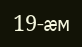19-æм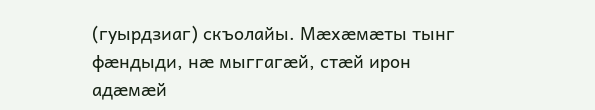(гуырдзиаг) скъолайы. Мæхæмæты тынг фæндыди, нæ мыггагæй, стæй ирон адæмæй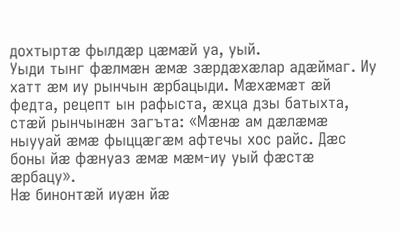дохтыртæ фылдæр цæмæй уа, уый.
Уыди тынг фæлмæн æмæ зæрдæхæлар адæймаг. Иу хатт æм иу рынчын æрбацыди. Мæхæмæт æй федта, рецепт ын рафыста, æхца дзы батыхта, стæй рынчынæн загъта: «Мæнæ ам дæлæмæ ныууай æмæ фыццæгæм афтечы хос райс. Дæс боны йæ фæнуаз æмæ мæм-иу уый фæстæ æрбацу».
Нæ бинонтæй иуæн йæ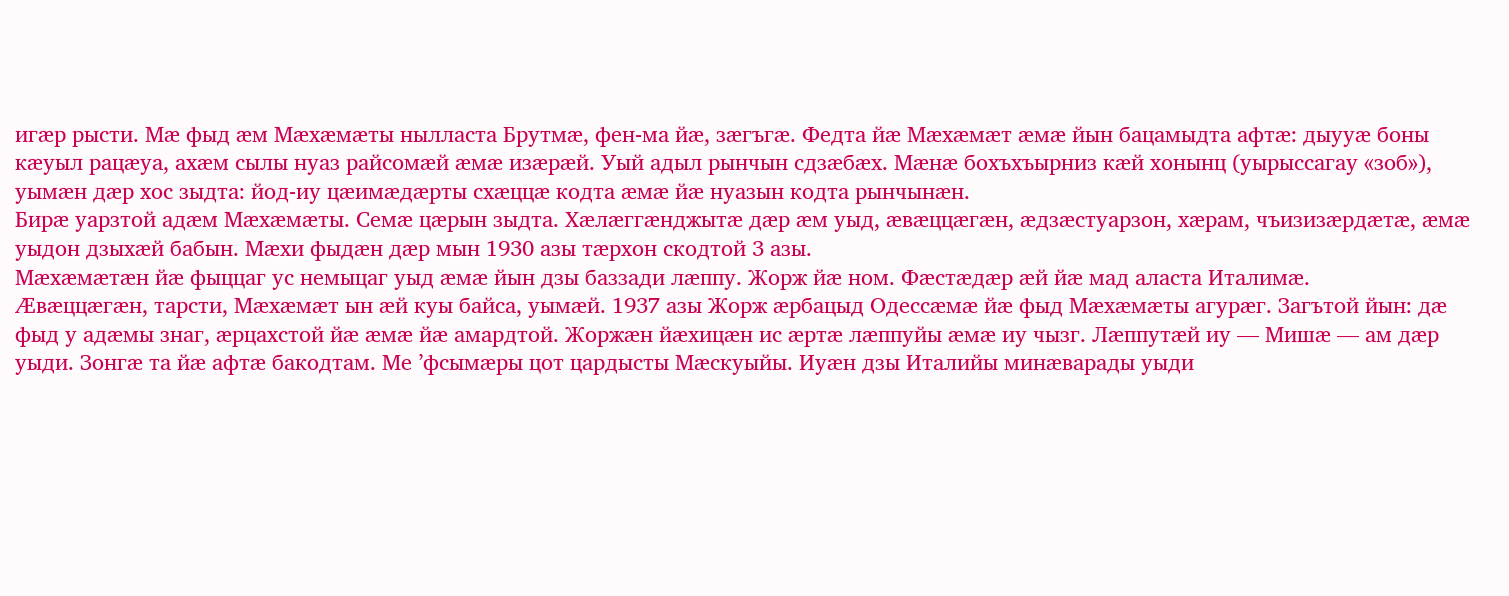игæр рысти. Мæ фыд æм Мæхæмæты нылласта Брутмæ, фен-ма йæ, зæгъгæ. Федта йæ Мæхæмæт æмæ йын бацамыдта афтæ: дыууæ боны кæуыл рацæуа, ахæм сылы нуаз райсомæй æмæ изæрæй. Уый адыл рынчын сдзæбæх. Мæнæ бохъхъырниз кæй хонынц (уырыссагау «зоб»), уымæн дæр хос зыдта: йод-иу цæимæдæрты схæццæ кодта æмæ йæ нуазын кодта рынчынæн.
Бирæ уарзтой адæм Мæхæмæты. Семæ цæрын зыдта. Хæлæггæнджытæ дæр æм уыд, æвæццæгæн, æдзæстуарзон, хæрам, чъизизæрдæтæ, æмæ уыдон дзыхæй бабын. Мæхи фыдæн дæр мын 1930 азы тæрхон скодтой 3 азы.
Мæхæмæтæн йæ фыццаг ус немыцаг уыд æмæ йын дзы баззади лæппу. Жорж йæ ном. Фæстæдæр æй йæ мад аласта Италимæ.
Æвæццæгæн, тарсти, Мæхæмæт ын æй куы байса, уымæй. 1937 азы Жорж æрбацыд Одессæмæ йæ фыд Мæхæмæты агурæг. Загътой йын: дæ фыд у адæмы знаг, æрцахстой йæ æмæ йæ амардтой. Жоржæн йæхицæн ис æртæ лæппуйы æмæ иу чызг. Лæппутæй иу — Мишæ — ам дæр уыди. Зонгæ та йæ афтæ бакодтам. Ме ’фсымæры цот цардысты Мæскуыйы. Иуæн дзы Италийы минæварады уыди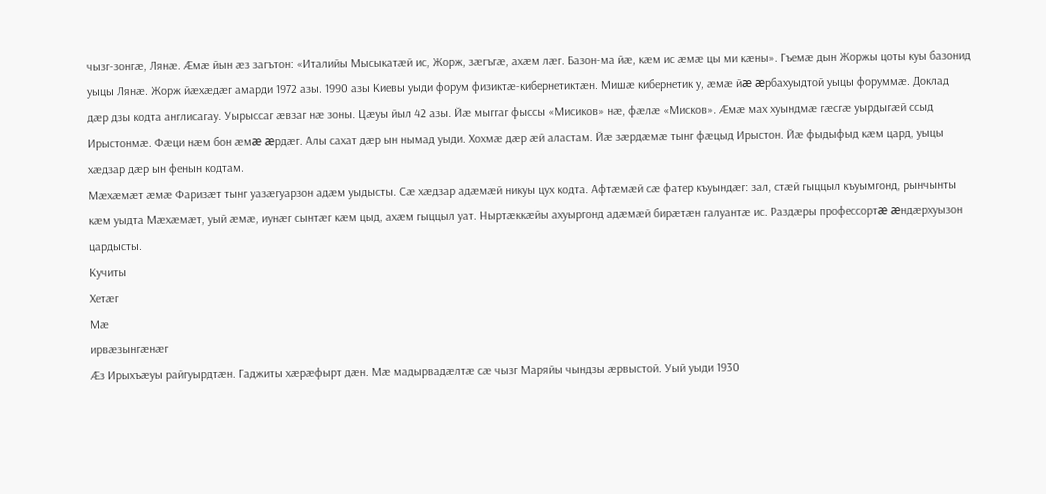чызг-зонгæ, Лянæ. Æмæ йын æз загътон: «Италийы Мысыкатæй ис, Жорж, зæгъгæ, ахæм лæг. Базон-ма йæ, кæм ис æмæ цы ми кæны». Гъемæ дын Жоржы цоты куы базонид уыцы Лянæ. Жорж йæхæдæг амарди 1972 азы. 1990 азы Киевы уыди форум физиктæ-кибернетиктæн. Мишæ кибернетик у, æмæ йæ æрбахуыдтой уыцы форуммæ. Доклад дæр дзы кодта англисагау. Уырыссаг æвзаг нæ зоны. Цæуы йыл 42 азы. Йæ мыггаг фыссы «Мисиков» нæ, фæлæ «Мисков». Æмæ мах хуындмæ гæсгæ уырдыгæй ссыд Ирыстонмæ. Фæци нæм бон æмæ æрдæг. Алы сахат дæр ын нымад уыди. Хохмæ дæр æй аластам. Йæ зæрдæмæ тынг фæцыд Ирыстон. Йæ фыдыфыд кæм цард, уыцы хæдзар дæр ын фенын кодтам.
Мæхæмæт æмæ Фаризæт тынг уазæгуарзон адæм уыдысты. Сæ хæдзар адæмæй никуы цух кодта. Афтæмæй сæ фатер къуындæг: зал, стæй гыццыл къуымгонд, рынчынты кæм уыдта Мæхæмæт, уый æмæ, иунæг сынтæг кæм цыд, ахæм гыццыл уат. Ныртæккæйы ахуыргонд адæмæй бирæтæн галуантæ ис. Раздæры профессортæ æндæрхуызон цардысты.
Кучиты
Хетæг
Мæ
ирвæзынгæнæг
Æз Ирыхъæуы райгуырдтæн. Гаджиты хæрæфырт дæн. Мæ мадырвадæлтæ сæ чызг Маряйы чындзы æрвыстой. Уый уыди 1930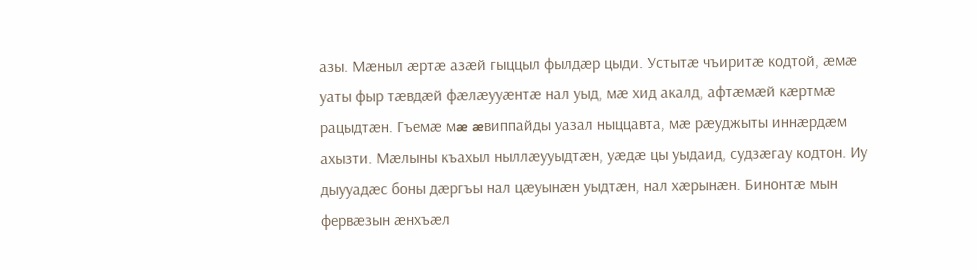азы. Мæныл æртæ азæй гыццыл фылдæр цыди. Устытæ чъиритæ кодтой, æмæ уаты фыр тæвдæй фæлæууæнтæ нал уыд, мæ хид акалд, афтæмæй кæртмæ рацыдтæн. Гъемæ мæ æвиппайды уазал ныццавта, мæ рæуджыты иннæрдæм ахызти. Мæлыны къахыл ныллæууыдтæн, уæдæ цы уыдаид, судзæгау кодтон. Иу дыууадæс боны дæргъы нал цæуынæн уыдтæн, нал хæрынæн. Бинонтæ мын фервæзын æнхъæл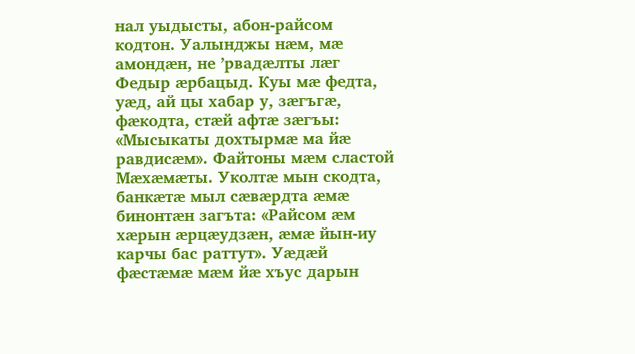нал уыдысты, абон-райсом кодтон. Уалынджы нæм, мæ амондæн, не ’рвадæлты лæг Федыр æрбацыд. Куы мæ федта, уæд, ай цы хабар у, зæгъгæ, фæкодта, стæй афтæ зæгъы: «Мысыкаты дохтырмæ ма йæ равдисæм». Файтоны мæм сластой Мæхæмæты. Уколтæ мын скодта, банкæтæ мыл сæвæрдта æмæ бинонтæн загъта: «Райсом æм хæрын æрцæудзæн, æмæ йын-иу карчы бас раттут». Уæдæй фæстæмæ мæм йæ хъус дарын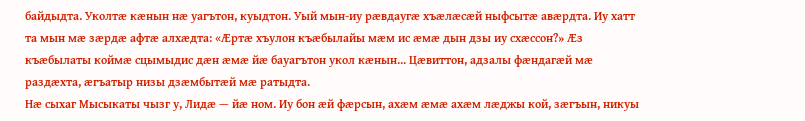байдыдта. Уколтæ кæнын нæ уагътон, куыдтон. Уый мын-иу рæвдаугæ хъæлæсæй ныфсытæ авæрдта. Иу хатт та мын мæ зæрдæ афтæ алхæдта: «Æртæ хъулон къæбылайы мæм ис æмæ дын дзы иу схæссон?» Æз къæбылаты коймæ сцымыдис дæн æмæ йæ бауагътон укол кæнын... Цæвиттон, адзалы фæндагæй мæ раздæхта, æгъатыр низы дзæмбытæй мæ ратыдта.
Нæ сыхаг Мысыкаты чызг у, Лидæ — йæ ном. Иу бон æй фæрсын, ахæм æмæ ахæм лæджы кой, зæгъын, никуы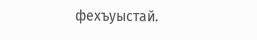фехъуыстай.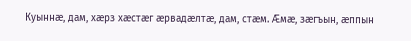Куыннæ, дам, хæрз хæстæг æрвадæлтæ, дам, стæм. Æмæ, зæгъын, æппын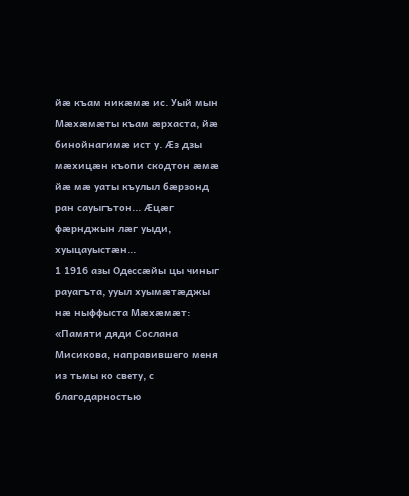йæ къам никæмæ ис. Уый мын Мæхæмæты къам æрхаста, йæ бинойнагимæ ист у. Æз дзы мæхицæн къопи скодтон æмæ йæ мæ уаты къулыл бæрзонд ран сауыгътон... Æцæг фæрнджын лæг уыди, хуыцауыстæн...
1 1916 азы Одессæйы цы чиныг рауагъта, ууыл хуымæтæджы нæ ныффыста Мæхæмæт: «Памяти дяди Сослана Мисикова, направившего меня из тьмы ко свету, с благодарностью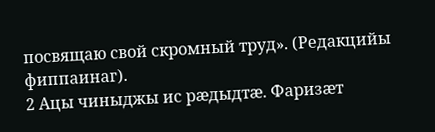посвящаю свой скромный труд». (Редакцийы фиппаинаг).
2 Ацы чиныджы ис рæдыдтæ. Фаризæт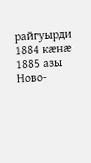райгуырди 1884 кæнæ 1885 азы Ново-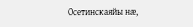Осетинскаяйы нæ,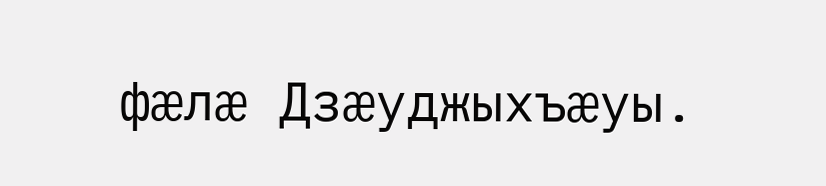фæлæ Дзæуджыхъæуы.